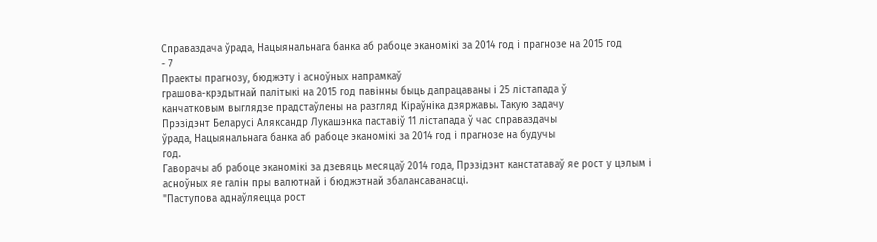Справаздача ўрада, Нацыянальнага банка аб рабоце эканомікі за 2014 год і прагнозе на 2015 год
- 7
Праекты прагнозу, бюджэту і асноўных напрамкаў
грашова-крэдытнай палітыкі на 2015 год павінны быць дапрацаваны і 25 лістапада ў
канчатковым выглядзе прадстаўлены на разгляд Кіраўніка дзяржавы. Такую задачу
Прэзідэнт Беларусі Аляксандр Лукашэнка паставіў 11 лістапада ў час справаздачы
ўрада, Нацыянальнага банка аб рабоце эканомікі за 2014 год і прагнозе на будучы
год.
Гаворачы аб рабоце эканомікі за дзевяць месяцаў 2014 года, Прэзідэнт канстатаваў яе рост у цэлым і асноўных яе галін пры валютнай і бюджэтнай збалансаванасці.
"Паступова аднаўляецца рост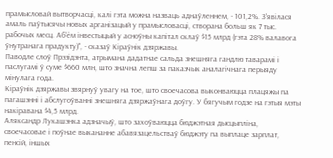прамысловай вытворчасці, калі гэта можна назваць аднаўленнем, - 101,2%. З'явілася амаль паўтысячы новых арганізацый у прамысловасці, створана больш як 7 тыс. рабочых месц. Аб'ём інвестыцый у асноўны капітал склаў $15 млрд (гэта 28% валавога ўнутранага прадукту)", - сказаў Кіраўнік дзяржавы.
Паводле слоў Прэзідэнта, атрымана дадатнае сальда знешняга гандлю таварамі і паслугамі ў суме $660 млн, што значна лепш за паказчык аналагічнага перыяду мінулага года.
Кіраўнік дзяржавы звярнуў увагу на тое, што своечасова выконваюцца плацяжы па пагашэнні і абслугоўванні знешняга дзяржаўнага доўгу. У бягучым годзе на гэтыя мэты накіравана $4,5 млрд.
Аляксандр Лукашэнка адзначыў, што захоўваюцца бюджэтная дысцыпліна, своечасовае і поўнае выкананне абавязацельстваў бюджэту па выплаце зарплат, пенсій, іншых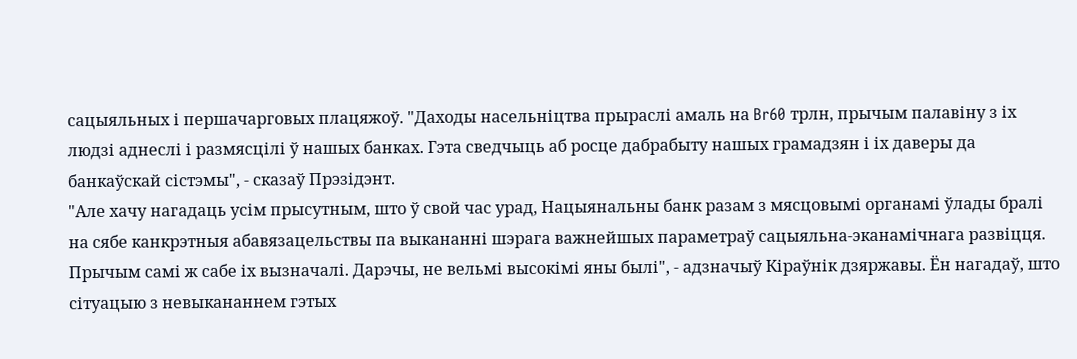сацыяльных і першачарговых плацяжоў. "Даходы насельніцтва прыраслі амаль на Br60 трлн, прычым палавіну з іх людзі аднеслі і размясцілі ў нашых банках. Гэта сведчыць аб росце дабрабыту нашых грамадзян і іх даверы да банкаўскай сістэмы", - сказаў Прэзідэнт.
"Але хачу нагадаць усім прысутным, што ў свой час урад, Нацыянальны банк разам з мясцовымі органамі ўлады бралі на сябе канкрэтныя абавязацельствы па выкананні шэрага важнейшых параметраў сацыяльна-эканамічнага развіцця. Прычым самі ж сабе іх вызначалі. Дарэчы, не вельмі высокімі яны былі", - адзначыў Кіраўнік дзяржавы. Ён нагадаў, што сітуацыю з невыкананнем гэтых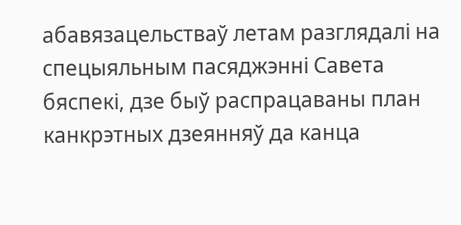абавязацельстваў летам разглядалі на спецыяльным пасяджэнні Савета бяспекі, дзе быў распрацаваны план канкрэтных дзеянняў да канца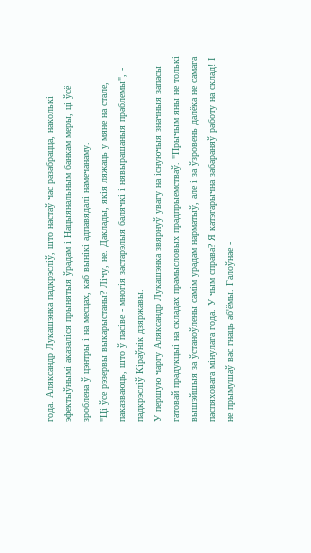года. Аляксандр Лукашэнка падкрэсліў, што настаў час разабрацца, наколькі эфектыўнымі аказаліся прынятыя ўрадам і Нацыянальным банкам меры, ці ўсё зроблена ў цэнтры і на месцах, каб вынікі адпавядалі намечанаму.
"Ці ўсе рэзервы выкарыстаны? Лічу, не. Даклады, якія ляжаць у мяне на стале, паказваюць, што ў пасіве - многія застарэлыя балячкі і нявырашаныя праблемы", - падкрэсліў Кіраўнік дзяржавы.
У першую чаргу Аляксандр Лукашэнка звярнуў увагу на існуючыя значныя запасы гатовай прадукцыі на складах прамысловых прадпрыемстваў. "Прычым яны не толькі вышэйшыя за ўстаноўлены самім урадам нарматыў, але і за ўзровень далёка не самага паспяховага мінулага года. У чым справа? Я катэгарычна забараняў работу на склад! І не прымушаў вас гнаць аб'ёмы. Галоўнае -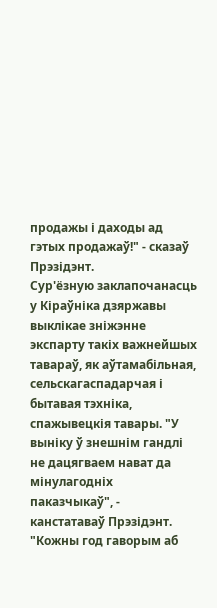продажы і даходы ад гэтых продажаў!" - сказаў Прэзідэнт.
Сур'ёзную заклапочанасць у Кіраўніка дзяржавы выклікае зніжэнне экспарту такіх важнейшых тавараў, як аўтамабільная, сельскагаспадарчая і бытавая тэхніка, спажывецкія тавары. "У выніку ў знешнім гандлі не дацягваем нават да мінулагодніх паказчыкаў", - канстатаваў Прэзідэнт.
"Кожны год гаворым аб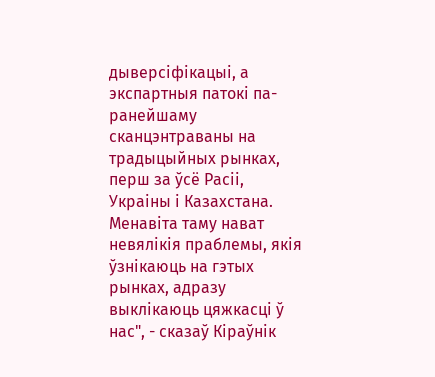дыверсіфікацыі, а экспартныя патокі па-ранейшаму сканцэнтраваны на традыцыйных рынках, перш за ўсё Расіі, Украіны і Казахстана. Менавіта таму нават невялікія праблемы, якія ўзнікаюць на гэтых рынках, адразу выклікаюць цяжкасці ў нас", - сказаў Кіраўнік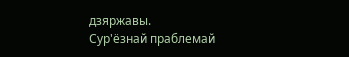дзяржавы.
Сур'ёзнай праблемай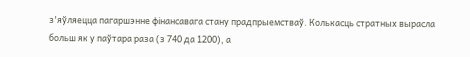з'яўляецца пагаршэнне фінансавага стану прадпрыемстваў. Колькасць стратных вырасла больш як у паўтара раза (з 740 да 1200), а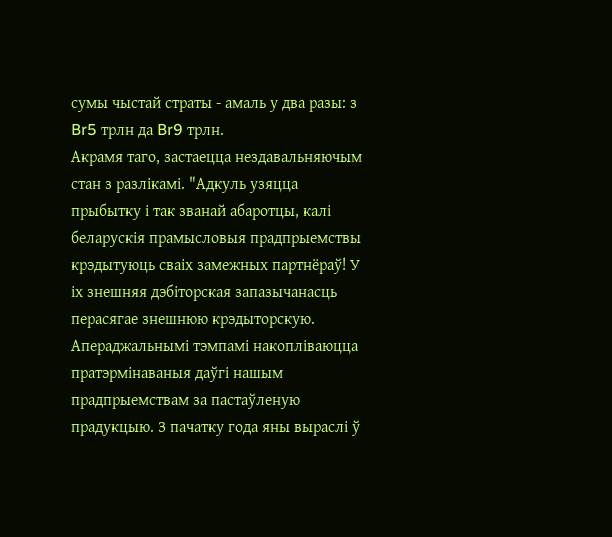сумы чыстай страты - амаль у два разы: з Br5 трлн да Br9 трлн.
Акрамя таго, застаецца нездавальняючым стан з разлікамі. "Адкуль узяцца прыбытку і так званай абаротцы, калі беларускія прамысловыя прадпрыемствы крэдытуюць сваіх замежных партнёраў! У іх знешняя дэбіторская запазычанасць перасягае знешнюю крэдыторскую. Апераджальнымі тэмпамі накопліваюцца пратэрмінаваныя даўгі нашым прадпрыемствам за пастаўленую прадукцыю. З пачатку года яны выраслі ў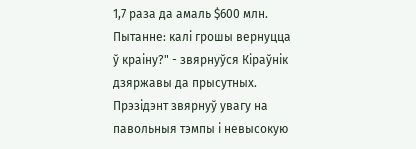1,7 раза да амаль $600 млн. Пытанне: калі грошы вернуцца ў краіну?" - звярнуўся Кіраўнік дзяржавы да прысутных.
Прэзідэнт звярнуў увагу на павольныя тэмпы і невысокую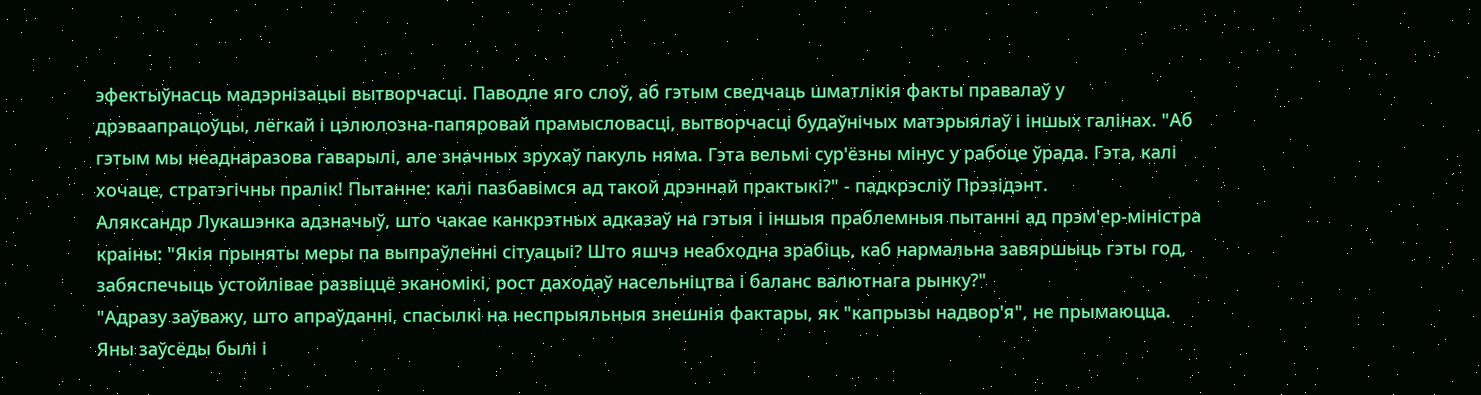эфектыўнасць мадэрнізацыі вытворчасці. Паводле яго слоў, аб гэтым сведчаць шматлікія факты правалаў у дрэваапрацоўцы, лёгкай і цэлюлозна-папяровай прамысловасці, вытворчасці будаўнічых матэрыялаў і іншых галінах. "Аб гэтым мы неаднаразова гаварылі, але значных зрухаў пакуль няма. Гэта вельмі сур'ёзны мінус у рабоце ўрада. Гэта, калі хочаце, стратэгічны пралік! Пытанне: калі пазбавімся ад такой дрэннай практыкі?" - падкрэсліў Прэзідэнт.
Аляксандр Лукашэнка адзначыў, што чакае канкрэтных адказаў на гэтыя і іншыя праблемныя пытанні ад прэм'ер-міністра краіны: "Якія прыняты меры па выпраўленні сітуацыі? Што яшчэ неабходна зрабіць, каб нармальна завяршыць гэты год, забяспечыць устойлівае развіццё эканомікі, рост даходаў насельніцтва і баланс валютнага рынку?"
"Адразу заўважу, што апраўданні, спасылкі на неспрыяльныя знешнія фактары, як "капрызы надвор'я", не прымаюцца. Яны заўсёды былі і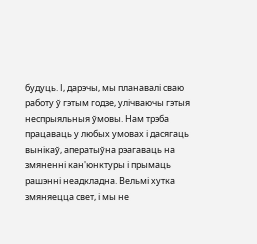будуць. І, дарэчы, мы планавалі сваю работу ў гэтым годзе, улічваючы гэтыя неспрыяльныя ўмовы. Нам трэба працаваць у любых умовах і дасягаць вынікаў, аператыўна рэагаваць на змяненні кан'юнктуры і прымаць рашэнні неадкладна. Вельмі хутка змяняецца свет, і мы не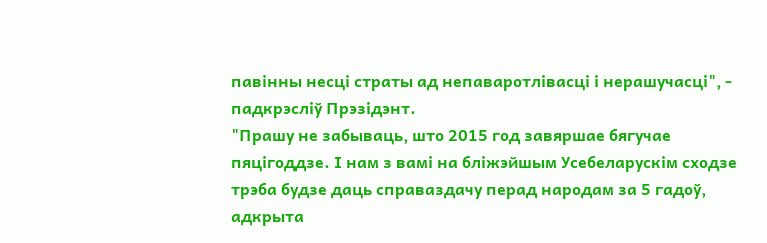павінны несці страты ад непаваротлівасці і нерашучасці", - падкрэсліў Прэзідэнт.
"Прашу не забываць, што 2015 год завяршае бягучае пяцігоддзе. І нам з вамі на бліжэйшым Усебеларускім сходзе трэба будзе даць справаздачу перад народам за 5 гадоў, адкрыта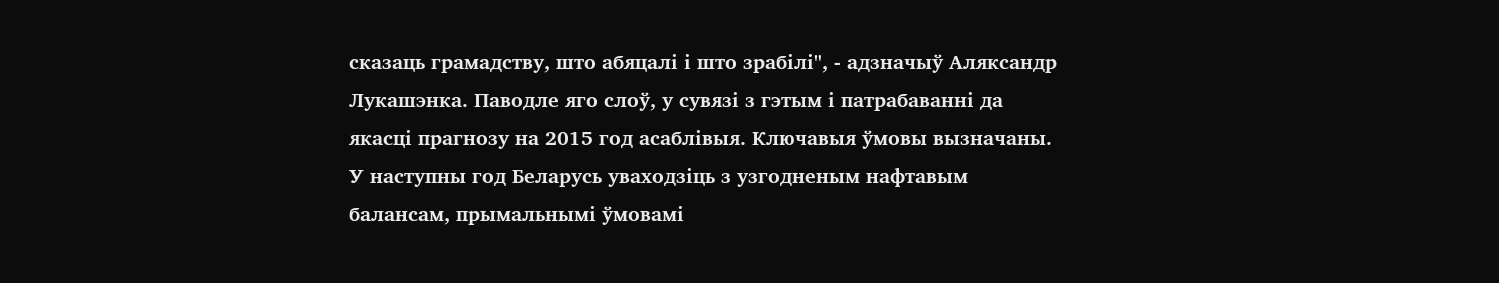сказаць грамадству, што абяцалі і што зрабілі", - адзначыў Аляксандр Лукашэнка. Паводле яго слоў, у сувязі з гэтым і патрабаванні да якасці прагнозу на 2015 год асаблівыя. Ключавыя ўмовы вызначаны. У наступны год Беларусь уваходзіць з узгодненым нафтавым балансам, прымальнымі ўмовамі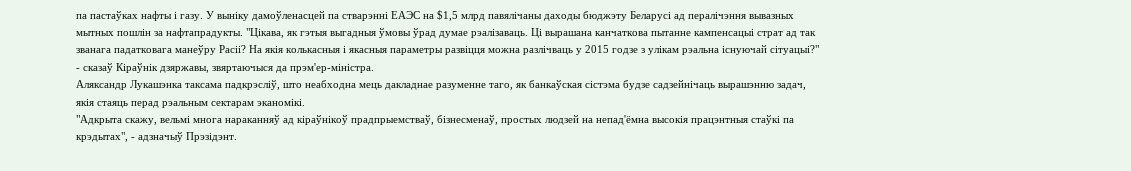па пастаўках нафты і газу. У выніку дамоўленасцей па стварэнні ЕАЭС на $1,5 млрд павялічаны даходы бюджэту Беларусі ад пералічэння вывазных мытных пошлін за нафтапрадукты. "Цікава, як гэтыя выгадныя ўмовы ўрад думае рэалізаваць. Ці вырашана канчаткова пытанне кампенсацыі страт ад так званага падатковага манеўру Расіі? На якія колькасныя і якасныя параметры развіцця можна разлічваць у 2015 годзе з улікам рэальна існуючай сітуацыі?" - сказаў Кіраўнік дзяржавы, звяртаючыся да прэм'ер-міністра.
Аляксандр Лукашэнка таксама падкрэсліў, што неабходна мець дакладнае разуменне таго, як банкаўская сістэма будзе садзейнічаць вырашэнню задач, якія стаяць перад рэальным сектарам эканомікі.
"Адкрыта скажу, вельмі многа нараканняў ад кіраўнікоў прадпрыемстваў, бізнесменаў, простых людзей на непад'ёмна высокія працэнтныя стаўкі па крэдытах", - адзначыў Прэзідэнт.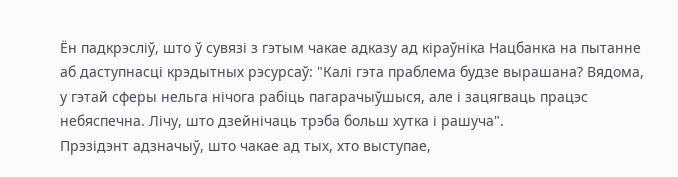Ён падкрэсліў, што ў сувязі з гэтым чакае адказу ад кіраўніка Нацбанка на пытанне аб даступнасці крэдытных рэсурсаў: "Калі гэта праблема будзе вырашана? Вядома, у гэтай сферы нельга нічога рабіць пагарачыўшыся, але і зацягваць працэс небяспечна. Лічу, што дзейнічаць трэба больш хутка і рашуча".
Прэзідэнт адзначыў, што чакае ад тых, хто выступае,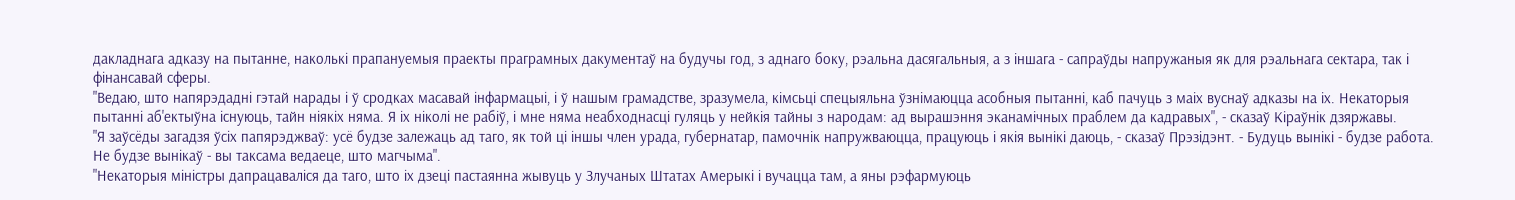дакладнага адказу на пытанне, наколькі прапануемыя праекты праграмных дакументаў на будучы год, з аднаго боку, рэальна дасягальныя, а з іншага - сапраўды напружаныя як для рэальнага сектара, так і фінансавай сферы.
"Ведаю, што напярэдадні гэтай нарады і ў сродках масавай інфармацыі, і ў нашым грамадстве, зразумела, кімсьці спецыяльна ўзнімаюцца асобныя пытанні, каб пачуць з маіх вуснаў адказы на іх. Некаторыя пытанні аб'ектыўна існуюць, тайн ніякіх няма. Я іх ніколі не рабіў, і мне няма неабходнасці гуляць у нейкія тайны з народам: ад вырашэння эканамічных праблем да кадравых", - сказаў Кіраўнік дзяржавы.
"Я заўсёды загадзя ўсіх папярэджваў: усё будзе залежаць ад таго, як той ці іншы член урада, губернатар, памочнік напружваюцца, працуюць і якія вынікі даюць, - сказаў Прэзідэнт. - Будуць вынікі - будзе работа. Не будзе вынікаў - вы таксама ведаеце, што магчыма".
"Некаторыя міністры дапрацаваліся да таго, што іх дзеці пастаянна жывуць у Злучаных Штатах Амерыкі і вучацца там, а яны рэфармуюць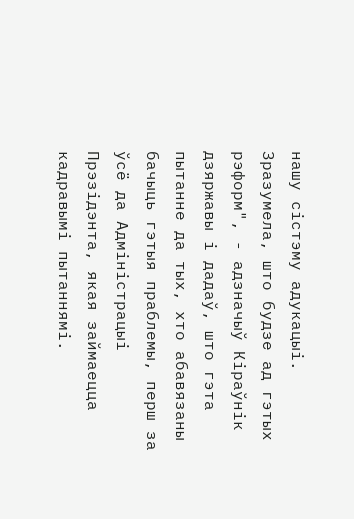нашу сістэму адукацыі. Зразумела, што будзе ад гэтых рэформ", - адзначыў Кіраўнік дзяржавы і дадаў, што гэта пытанне да тых, хто абавязаны бачыць гэтыя праблемы, перш за ўсё да Адміністрацыі Прэзідэнта, якая займаецца кадравымі пытаннямі.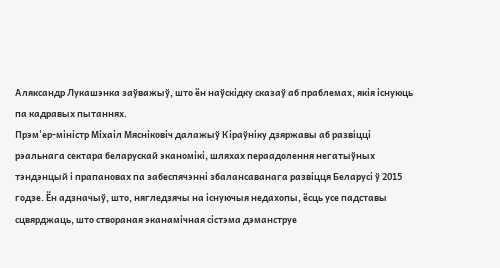Аляксандр Лукашэнка заўважыў, што ён наўскідку сказаў аб праблемах, якія існуюць па кадравых пытаннях.
Прэм'ер-міністр Міхаіл Мясніковіч далажыў Кіраўніку дзяржавы аб развіцці рэальнага сектара беларускай эканомікі, шляхах пераадолення негатыўных тэндэнцый і прапановах па забеспячэнні збалансаванага развіцця Беларусі ў 2015 годзе. Ён адзначыў, што, нягледзячы на існуючыя недахопы, ёсць усе падставы сцвярджаць, што створаная эканамічная сістэма дэманструе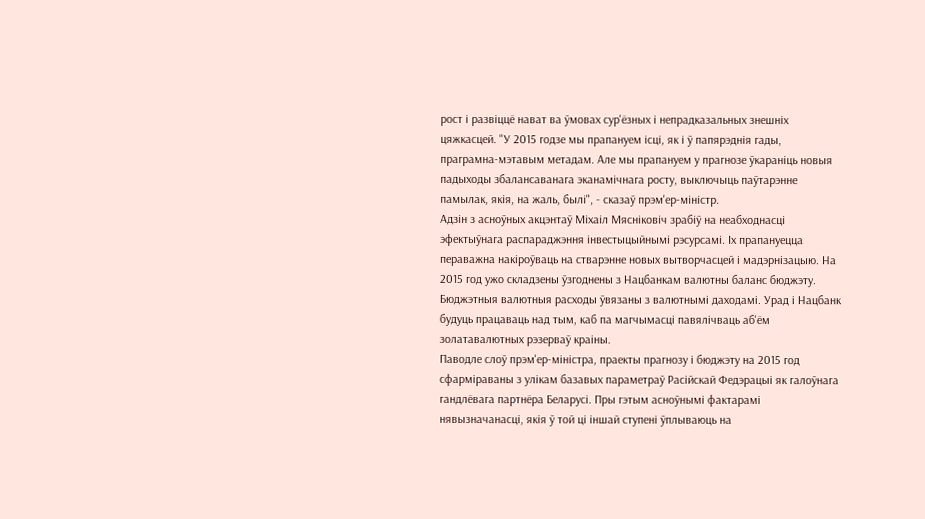рост і развіццё нават ва ўмовах сур'ёзных і непрадказальных знешніх цяжкасцей. "У 2015 годзе мы прапануем ісці, як і ў папярэднія гады, праграмна-мэтавым метадам. Але мы прапануем у прагнозе ўкараніць новыя падыходы збалансаванага эканамічнага росту, выключыць паўтарэнне памылак, якія, на жаль, былі", - сказаў прэм'ер-міністр.
Адзін з асноўных акцэнтаў Міхаіл Мясніковіч зрабіў на неабходнасці эфектыўнага распараджэння інвестыцыйнымі рэсурсамі. Іх прапануецца пераважна накіроўваць на стварэнне новых вытворчасцей і мадэрнізацыю. На 2015 год ужо складзены ўзгоднены з Нацбанкам валютны баланс бюджэту. Бюджэтныя валютныя расходы ўвязаны з валютнымі даходамі. Урад і Нацбанк будуць працаваць над тым, каб па магчымасці павялічваць аб'ём золатавалютных рэзерваў краіны.
Паводле слоў прэм'ер-міністра, праекты прагнозу і бюджэту на 2015 год сфарміраваны з улікам базавых параметраў Расійскай Федэрацыі як галоўнага гандлёвага партнёра Беларусі. Пры гэтым асноўнымі фактарамі нявызначанасці, якія ў той ці іншай ступені ўплываюць на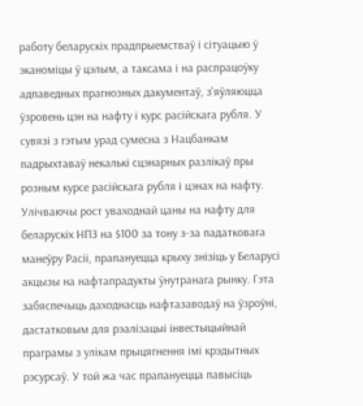работу беларускіх прадпрыемстваў і сітуацыю ў эканоміцы ў цэлым, а таксама і на распрацоўку адпаведных прагнозных дакументаў, з'яўляюцца ўзровень цэн на нафту і курс расійскага рубля. У сувязі з гэтым урад сумесна з Нацбанкам падрыхтаваў некалькі сцэнарных разлікаў пры розным курсе расійскага рубля і цэнах на нафту.
Улічваючы рост уваходнай цаны на нафту для беларускіх НПЗ на $100 за тону з-за падатковага манеўру Расіі, прапануецца крыху знізіць у Беларусі акцызы на нафтапрадукты ўнутранага рынку. Гэта забяспечыць даходнасць нафтазаводаў на ўзроўні, дастатковым для рэалізацыі інвестыцыйнай праграмы з улікам прыцягнення імі крэдытных рэсурсаў. У той жа час прапануецца павысіць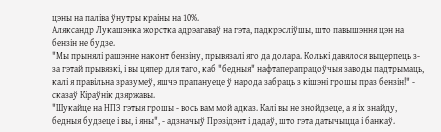цэны на паліва ўнутры краіны на 10%.
Аляксандр Лукашэнка жорстка адрэагаваў на гэта, падкрэсліўшы, што павышэння цэн на бензін не будзе.
"Мы прынялі рашэнне наконт бензіну, прывязалі яго да долара. Колькі давялося выцерпець з-за гэтай прывязкі, і вы цяпер для таго, каб "бедныя" нафтаперапрацоўчыя заводы падтрымаць, калі я правільна зразумеў, яшчэ прапануеце ў народа забраць з кішэні грошы праз бензін!" - сказаў Кіраўнік дзяржавы.
"Шукайце на НПЗ гэтыя грошы - вось вам мой адказ. Калі вы не знойдзеце, а я іх знайду, бедныя будзеце і вы, і яны", - адзначыў Прэзідэнт і дадаў, што гэта датычыцца і банкаў.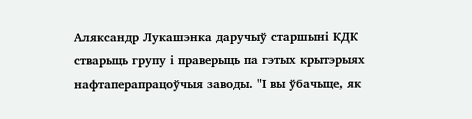Аляксандр Лукашэнка даручыў старшыні КДК стварыць групу і праверыць па гэтых крытэрыях нафтаперапрацоўчыя заводы. "І вы ўбачыце, як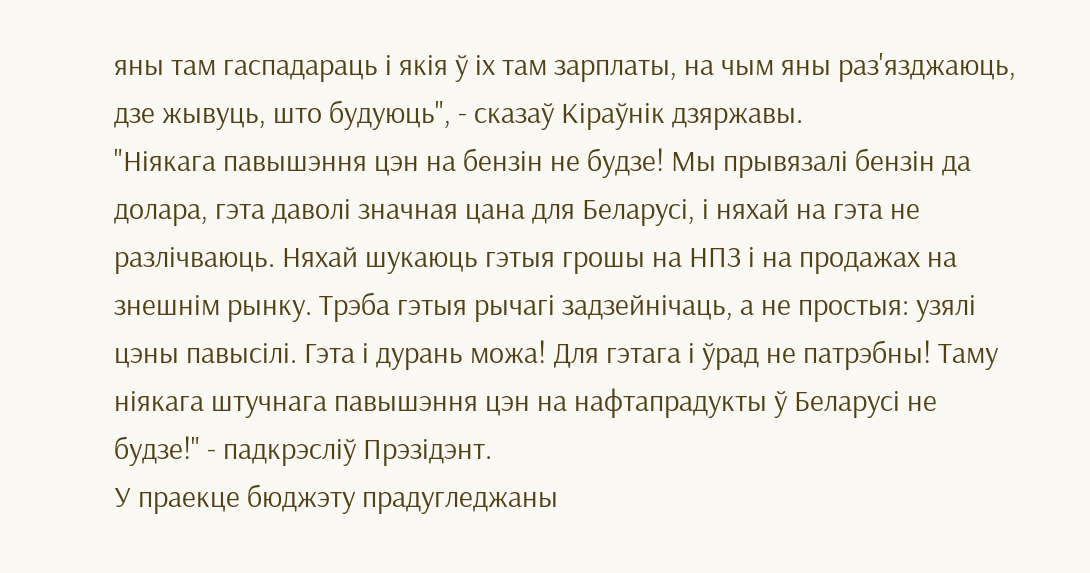яны там гаспадараць і якія ў іх там зарплаты, на чым яны раз'язджаюць, дзе жывуць, што будуюць", - сказаў Кіраўнік дзяржавы.
"Ніякага павышэння цэн на бензін не будзе! Мы прывязалі бензін да долара, гэта даволі значная цана для Беларусі, і няхай на гэта не разлічваюць. Няхай шукаюць гэтыя грошы на НПЗ і на продажах на знешнім рынку. Трэба гэтыя рычагі задзейнічаць, а не простыя: узялі цэны павысілі. Гэта і дурань можа! Для гэтага і ўрад не патрэбны! Таму ніякага штучнага павышэння цэн на нафтапрадукты ў Беларусі не будзе!" - падкрэсліў Прэзідэнт.
У праекце бюджэту прадугледжаны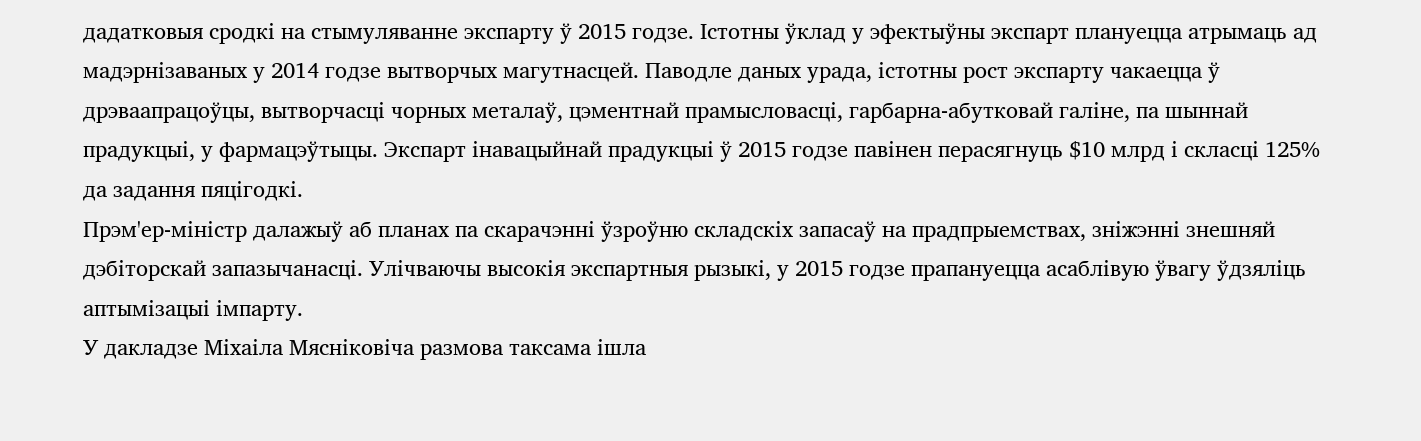дадатковыя сродкі на стымуляванне экспарту ў 2015 годзе. Істотны ўклад у эфектыўны экспарт плануецца атрымаць ад мадэрнізаваных у 2014 годзе вытворчых магутнасцей. Паводле даных урада, істотны рост экспарту чакаецца ў дрэваапрацоўцы, вытворчасці чорных металаў, цэментнай прамысловасці, гарбарна-абутковай галіне, па шыннай прадукцыі, у фармацэўтыцы. Экспарт інавацыйнай прадукцыі ў 2015 годзе павінен перасягнуць $10 млрд і скласці 125% да задання пяцігодкі.
Прэм'ер-міністр далажыў аб планах па скарачэнні ўзроўню складскіх запасаў на прадпрыемствах, зніжэнні знешняй дэбіторскай запазычанасці. Улічваючы высокія экспартныя рызыкі, у 2015 годзе прапануецца асаблівую ўвагу ўдзяліць аптымізацыі імпарту.
У дакладзе Міхаіла Мясніковіча размова таксама ішла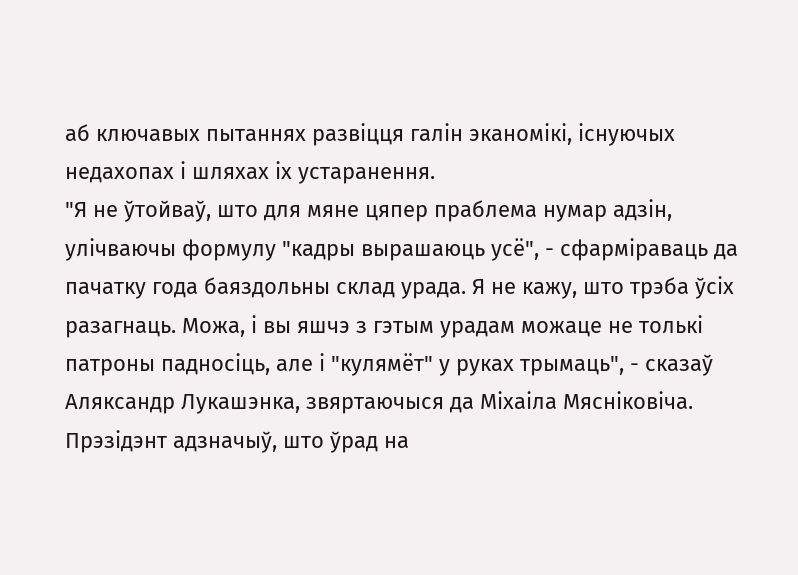аб ключавых пытаннях развіцця галін эканомікі, існуючых недахопах і шляхах іх устаранення.
"Я не ўтойваў, што для мяне цяпер праблема нумар адзін, улічваючы формулу "кадры вырашаюць усё", - сфарміраваць да пачатку года баяздольны склад урада. Я не кажу, што трэба ўсіх разагнаць. Можа, і вы яшчэ з гэтым урадам можаце не толькі патроны падносіць, але і "кулямёт" у руках трымаць", - сказаў Аляксандр Лукашэнка, звяртаючыся да Міхаіла Мясніковіча.
Прэзідэнт адзначыў, што ўрад на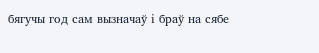бягучы год сам вызначаў і браў на сябе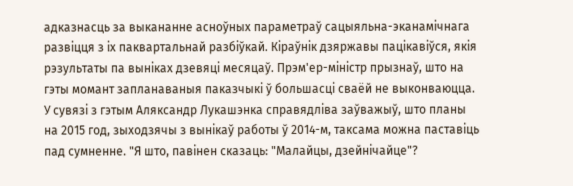адказнасць за выкананне асноўных параметраў сацыяльна-эканамічнага развіцця з іх паквартальнай разбіўкай. Кіраўнік дзяржавы пацікавіўся, якія рэзультаты па выніках дзевяці месяцаў. Прэм'ер-міністр прызнаў, што на гэты момант запланаваныя паказчыкі ў большасці сваёй не выконваюцца.
У сувязі з гэтым Аляксандр Лукашэнка справядліва заўважыў, што планы на 2015 год, зыходзячы з вынікаў работы ў 2014-м, таксама можна паставіць пад сумненне. "Я што, павінен сказаць: "Малайцы, дзейнічайце"?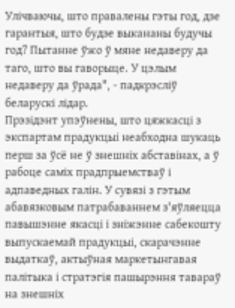Улічваючы, што правалены гэты год, дзе гарантыя, што будзе выкананы будучы год? Пытанне ўжо ў мяне недаверу да таго, што вы гаворыце. У цэлым недаверу да ўрада", - падкрэсліў беларускі лідар.
Прэзідэнт упэўнены, што цяжкасці з экспартам прадукцыі неабходна шукаць перш за ўсё не ў знешніх абставінах, а ў рабоце саміх прадпрыемстваў і адпаведных галін. У сувязі з гэтым абавязковым патрабаваннем з'яўляецца павышэнне якасці і зніжэнне сабекошту выпускаемай прадукцыі, скарачэнне выдаткаў, актыўная маркетынгавая палітыка і стратэгія пашырэння тавараў на знешніх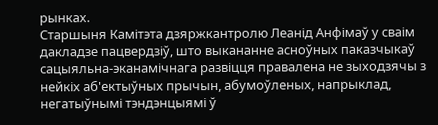рынках.
Старшыня Камітэта дзяржкантролю Леанід Анфімаў у сваім дакладзе пацвердзіў, што выкананне асноўных паказчыкаў сацыяльна-эканамічнага развіцця правалена не зыходзячы з нейкіх аб'ектыўных прычын, абумоўленых, напрыклад, негатыўнымі тэндэнцыямі ў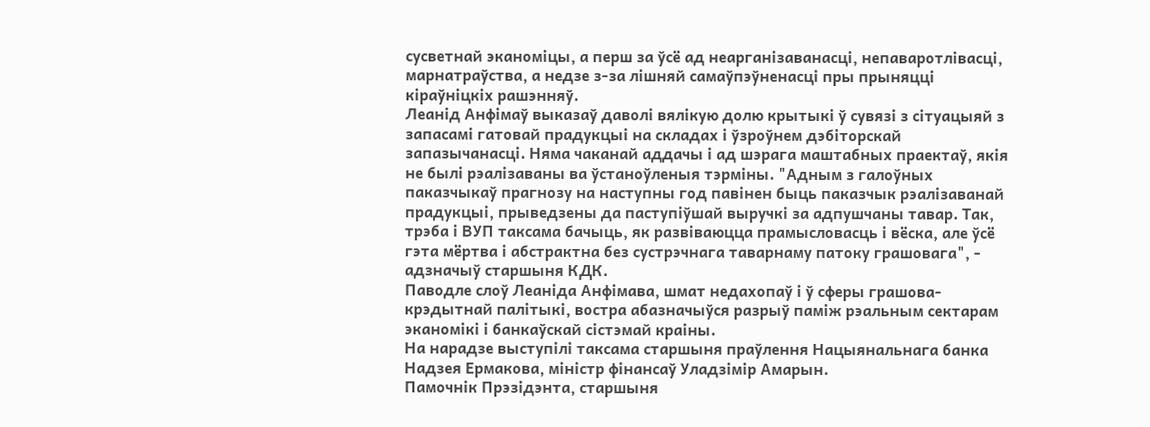сусветнай эканоміцы, а перш за ўсё ад неарганізаванасці, непаваротлівасці, марнатраўства, а недзе з-за лішняй самаўпэўненасці пры прыняцці кіраўніцкіх рашэнняў.
Леанід Анфімаў выказаў даволі вялікую долю крытыкі ў сувязі з сітуацыяй з запасамі гатовай прадукцыі на складах і ўзроўнем дэбіторскай запазычанасці. Няма чаканай аддачы і ад шэрага маштабных праектаў, якія не былі рэалізаваны ва ўстаноўленыя тэрміны. "Адным з галоўных паказчыкаў прагнозу на наступны год павінен быць паказчык рэалізаванай прадукцыі, прыведзены да паступіўшай выручкі за адпушчаны тавар. Так, трэба і ВУП таксама бачыць, як развіваюцца прамысловасць і вёска, але ўсё гэта мёртва і абстрактна без сустрэчнага таварнаму патоку грашовага", - адзначыў старшыня КДК.
Паводле слоў Леаніда Анфімава, шмат недахопаў і ў сферы грашова-крэдытнай палітыкі, востра абазначыўся разрыў паміж рэальным сектарам эканомікі і банкаўскай сістэмай краіны.
На нарадзе выступілі таксама старшыня праўлення Нацыянальнага банка Надзея Ермакова, міністр фінансаў Уладзімір Амарын.
Памочнік Прэзідэнта, старшыня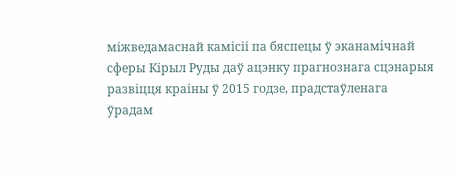міжведамаснай камісіі па бяспецы ў эканамiчнай сферы Кірыл Руды даў ацэнку прагнознага сцэнарыя развіцця краіны ў 2015 годзе, прадстаўленага ўрадам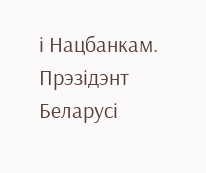і Нацбанкам.
Прэзідэнт Беларусі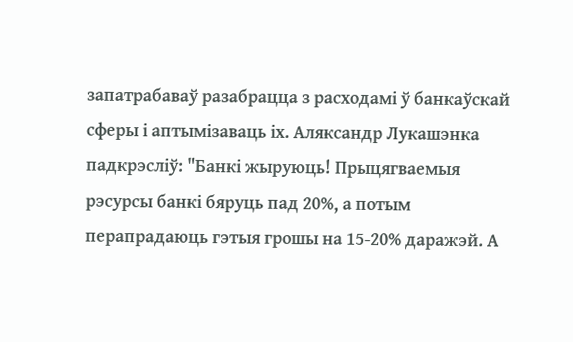запатрабаваў разабрацца з расходамі ў банкаўскай сферы і аптымізаваць іх. Аляксандр Лукашэнка падкрэсліў: "Банкі жыруюць! Прыцягваемыя рэсурсы банкі бяруць пад 20%, а потым перапрадаюць гэтыя грошы на 15-20% даражэй. А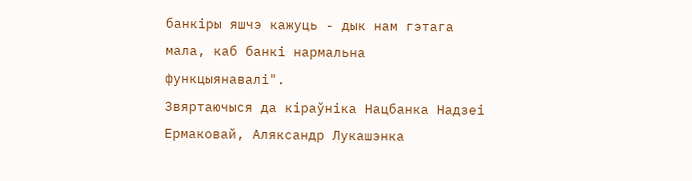банкіры яшчэ кажуць - дык нам гэтага мала, каб банкі нармальна функцыянавалі".
Звяртаючыся да кіраўніка Нацбанка Надзеі Ермаковай, Аляксандр Лукашэнка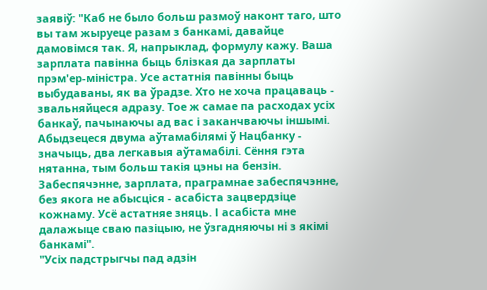заявіў: "Каб не было больш размоў наконт таго, што вы там жыруеце разам з банкамі, давайце дамовімся так. Я, напрыклад, формулу кажу. Ваша зарплата павінна быць блізкая да зарплаты прэм'ер-міністра. Усе астатнія павінны быць выбудаваны, як ва ўрадзе. Хто не хоча працаваць - звальняйцеся адразу. Тое ж самае па расходах усіх банкаў, пачынаючы ад вас і заканчваючы іншымі. Абыдзецеся двума аўтамабілямі ў Нацбанку - значыць, два легкавыя аўтамабілі. Сёння гэта нятанна, тым больш такія цэны на бензін. Забеспячэнне, зарплата, праграмнае забеспячэнне, без якога не абысціся - асабіста зацвердзіце кожнаму. Усё астатняе зняць. І асабіста мне далажыце сваю пазіцыю, не ўзгадняючы ні з якімі банкамі".
"Усіх падстрыгчы пад адзін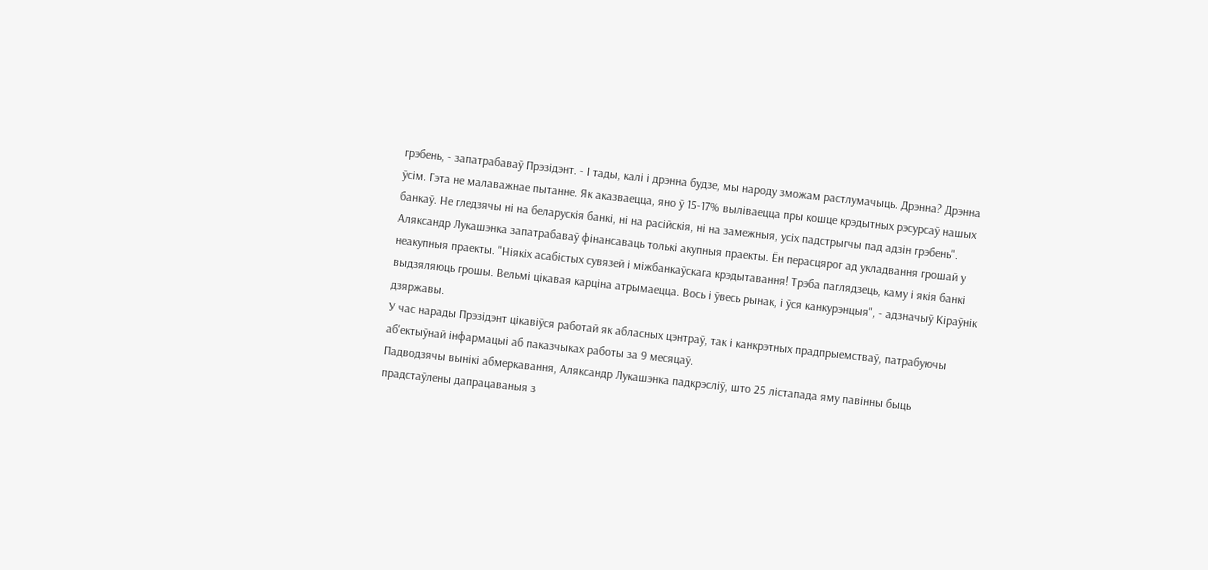грэбень, - запатрабаваў Прэзідэнт. - І тады, калі і дрэнна будзе, мы народу зможам растлумачыць. Дрэнна? Дрэнна ўсім. Гэта не малаважнае пытанне. Як аказваецца, яно ў 15-17% выліваецца пры кошце крэдытных рэсурсаў нашых банкаў. Не гледзячы ні на беларускія банкі, ні на расійскія, ні на замежныя, усіх падстрыгчы пад адзін грэбень".
Аляксандр Лукашэнка запатрабаваў фінансаваць толькі акупныя праекты. Ён перасцярог ад укладвання грошай у неакупныя праекты. "Ніякіх асабістых сувязей і міжбанкаўскага крэдытавання! Трэба паглядзець, каму і якія банкі выдзяляюць грошы. Вельмі цікавая карціна атрымаецца. Вось і ўвесь рынак, і ўся канкурэнцыя", - адзначыў Кіраўнік дзяржавы.
У час нарады Прэзідэнт цікавіўся работай як абласных цэнтраў, так і канкрэтных прадпрыемстваў, патрабуючы аб'ектыўнай інфармацыі аб паказчыках работы за 9 месяцаў.
Падводзячы вынікі абмеркавання, Аляксандр Лукашэнка падкрэсліў, што 25 лістапада яму павінны быць прадстаўлены дапрацаваныя з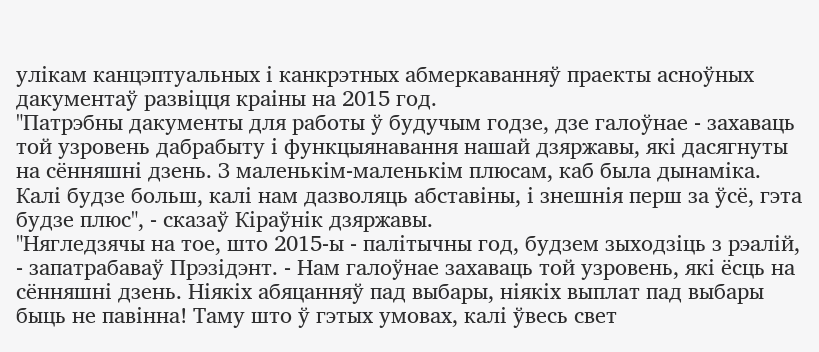улікам канцэптуальных і канкрэтных абмеркаванняў праекты асноўных дакументаў развіцця краіны на 2015 год.
"Патрэбны дакументы для работы ў будучым годзе, дзе галоўнае - захаваць той узровень дабрабыту і функцыянавання нашай дзяржавы, які дасягнуты на сённяшні дзень. З маленькім-маленькім плюсам, каб была дынаміка. Калі будзе больш, калі нам дазволяць абставіны, і знешнія перш за ўсё, гэта будзе плюс", - сказаў Кіраўнік дзяржавы.
"Нягледзячы на тое, што 2015-ы - палітычны год, будзем зыходзіць з рэалій, - запатрабаваў Прэзідэнт. - Нам галоўнае захаваць той узровень, які ёсць на сённяшні дзень. Ніякіх абяцанняў пад выбары, ніякіх выплат пад выбары быць не павінна! Таму што ў гэтых умовах, калі ўвесь свет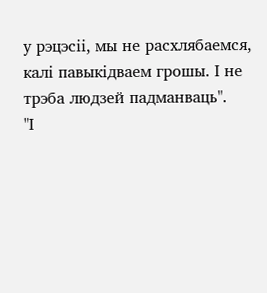у рэцэсіі, мы не расхлябаемся, калі павыкідваем грошы. І не трэба людзей падманваць".
"І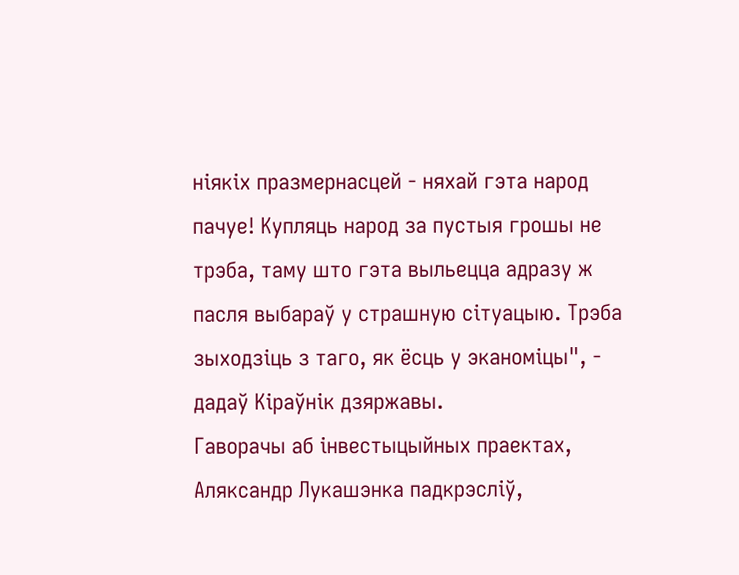ніякіх празмернасцей - няхай гэта народ пачуе! Купляць народ за пустыя грошы не трэба, таму што гэта выльецца адразу ж пасля выбараў у страшную сітуацыю. Трэба зыходзіць з таго, як ёсць у эканоміцы", - дадаў Кіраўнік дзяржавы.
Гаворачы аб інвестыцыйных праектах, Аляксандр Лукашэнка падкрэсліў,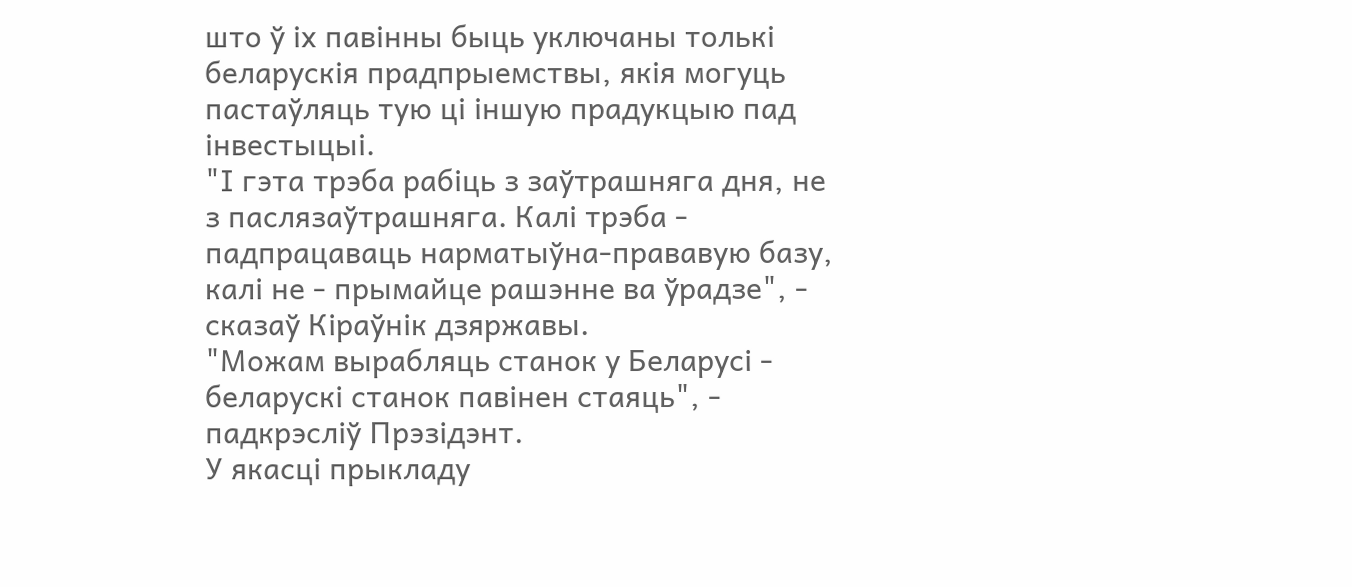што ў іх павінны быць уключаны толькі беларускія прадпрыемствы, якія могуць пастаўляць тую ці іншую прадукцыю пад інвестыцыі.
"І гэта трэба рабіць з заўтрашняга дня, не з паслязаўтрашняга. Калі трэба - падпрацаваць нарматыўна-прававую базу, калі не - прымайце рашэнне ва ўрадзе", - сказаў Кіраўнік дзяржавы.
"Можам вырабляць станок у Беларусі - беларускі станок павінен стаяць", - падкрэсліў Прэзідэнт.
У якасці прыкладу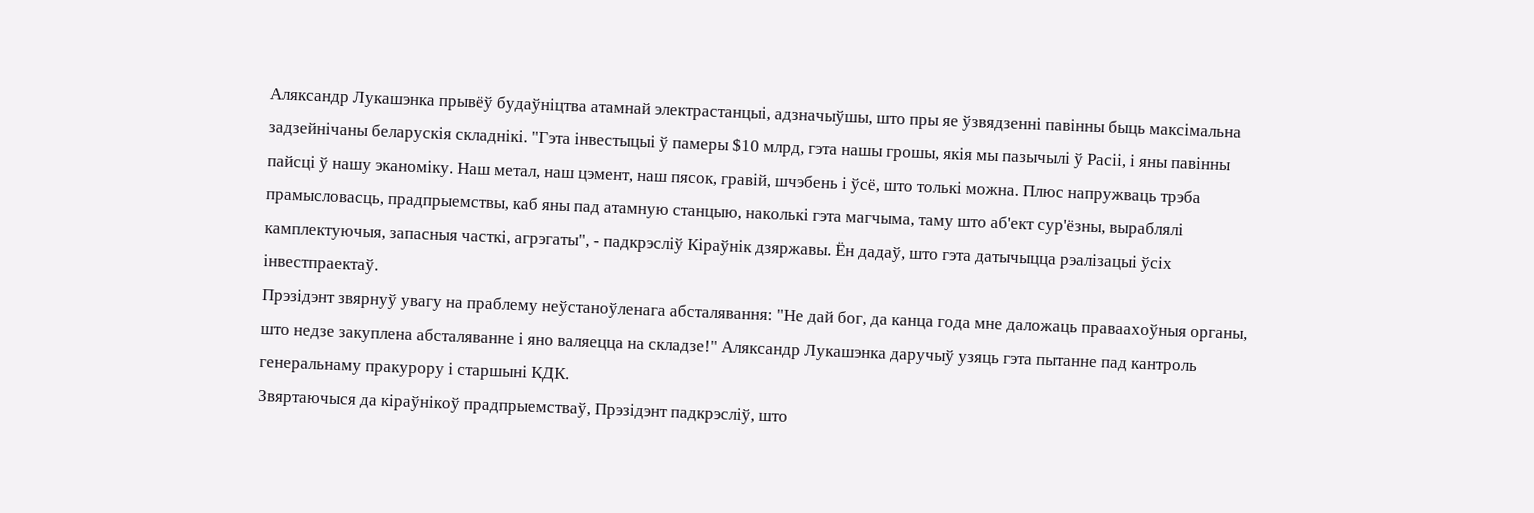Аляксандр Лукашэнка прывёў будаўніцтва атамнай электрастанцыі, адзначыўшы, што пры яе ўзвядзенні павінны быць максімальна задзейнічаны беларускія складнікі. "Гэта інвестыцыі ў памеры $10 млрд, гэта нашы грошы, якія мы пазычылі ў Расіі, і яны павінны пайсці ў нашу эканоміку. Наш метал, наш цэмент, наш пясок, гравій, шчэбень і ўсё, што толькі можна. Плюс напружваць трэба прамысловасць, прадпрыемствы, каб яны пад атамную станцыю, наколькі гэта магчыма, таму што аб'ект сур'ёзны, выраблялі камплектуючыя, запасныя часткі, агрэгаты", - падкрэсліў Кіраўнік дзяржавы. Ён дадаў, што гэта датычыцца рэалізацыі ўсіх інвестпраектаў.
Прэзідэнт звярнуў увагу на праблему неўстаноўленага абсталявання: "Не дай бог, да канца года мне даложаць праваахоўныя органы, што недзе закуплена абсталяванне і яно валяецца на складзе!" Аляксандр Лукашэнка даручыў узяць гэта пытанне пад кантроль генеральнаму пракурору і старшыні КДК.
Звяртаючыся да кіраўнікоў прадпрыемстваў, Прэзідэнт падкрэсліў, што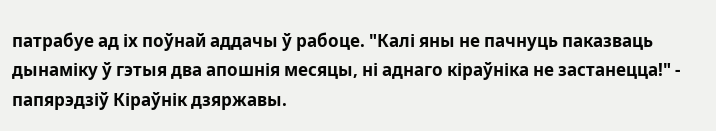патрабуе ад іх поўнай аддачы ў рабоце. "Калі яны не пачнуць паказваць дынаміку ў гэтыя два апошнія месяцы, ні аднаго кіраўніка не застанецца!" - папярэдзіў Кіраўнік дзяржавы.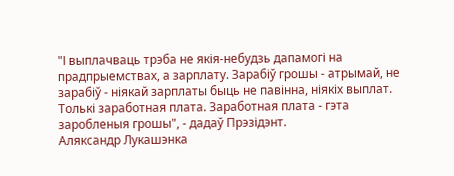"І выплачваць трэба не якія-небудзь дапамогі на прадпрыемствах, а зарплату. Зарабіў грошы - атрымай, не зарабіў - ніякай зарплаты быць не павінна, ніякіх выплат. Толькі заработная плата. Заработная плата - гэта заробленыя грошы", - дадаў Прэзідэнт.
Аляксандр Лукашэнка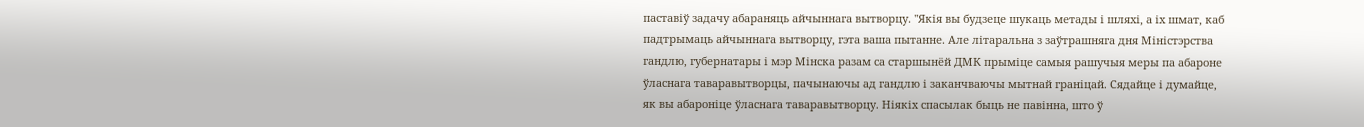паставіў задачу абараняць айчыннага вытворцу. "Якія вы будзеце шукаць метады і шляхі, а іх шмат, каб падтрымаць айчыннага вытворцу, гэта ваша пытанне. Але літаральна з заўтрашняга дня Міністэрства гандлю, губернатары і мэр Мінска разам са старшынёй ДМК прыміце самыя рашучыя меры па абароне ўласнага таваравытворцы, пачынаючы ад гандлю і заканчваючы мытнай граніцай. Сядайце і думайце, як вы абароніце ўласнага таваравытворцу. Ніякіх спасылак быць не павінна, што ў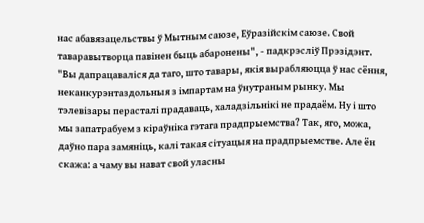нас абавязацельствы ў Мытным саюзе, Еўразійскім саюзе. Свой таваравытворца павінен быць абаронены", - падкрэсліў Прэзідэнт.
"Вы дапрацаваліся да таго, што тавары, якія вырабляюцца ў нас сёння, неканкурэнтаздольныя з імпартам на ўнутраным рынку. Мы тэлевізары перасталі прадаваць, халадзільнікі не прадаём. Ну і што мы запатрабуем з кіраўніка гэтага прадпрыемства? Так, яго, можа, даўно пара замяніць, калі такая сітуацыя на прадпрыемстве. Але ён скажа: а чаму вы нават свой уласны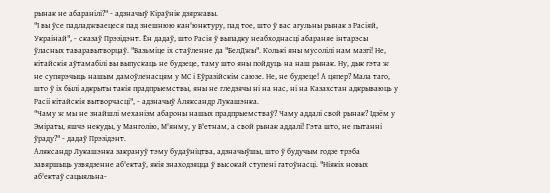рынак не абаранілі?" - адзначыў Кіраўнік дзяржавы.
"І вы ўсе падладжваецеся пад знешнюю кан'юнктуру, пад тое, што ў вас агульны рынак з Расіяй, Украінай", - сказаў Прэзідэнт. Ён дадаў, што Расія ў выпадку неабходнасці абараняе інтарэсы ўласных таваравытворцаў. "Вазьміце іх стаўленне да "БелДжы". Колькі яны мусолілі нам мазгі! Не, кітайскія аўтамабілі вы выпускаць не будзеце, таму што яны пойдуць на наш рынак. Ну, дык гэта ж не супярэчыць нашым дамоўленасцям у МС і Еўразійскім саюзе. Не, не будзеце! А цяпер? Мала таго, што ў іх былі адкрыты такія прадпрыемствы, яны не гледзячы ні на нас, ні на Казахстан адкрываюць у Расіі кітайскія вытворчасці", - адзначыў Аляксандр Лукашэнка.
"Чаму ж мы не знайшлі механізм абароны нашых прадпрыемстваў? Чаму аддалі свой рынак? Ідзём у Эміраты, яшчэ некуды, у Манголію, М'янму, у В'етнам, а свой рынак аддалі! Гэта што, не пытанні ўраду?" - дадаў Прэзідэнт.
Аляксандр Лукашэнка закрануў тэму будаўніцтва, адзначыўшы, што ў будучым годзе трэба завяршыць узвядзенне аб'ектаў, якія знаходзяцца ў высокай ступені гатоўнасці. "Ніякіх новых аб'ектаў сацыяльна-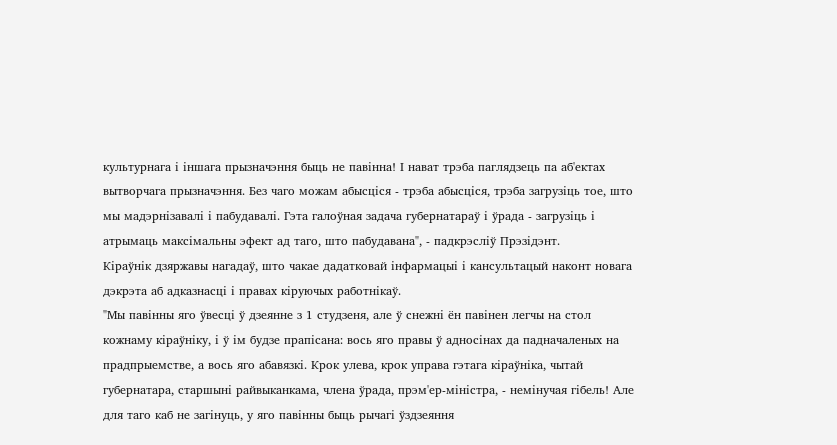культурнага і іншага прызначэння быць не павінна! І нават трэба паглядзець па аб'ектах вытворчага прызначэння. Без чаго можам абысціся - трэба абысціся, трэба загрузіць тое, што мы мадэрнізавалі і пабудавалі. Гэта галоўная задача губернатараў і ўрада - загрузіць і атрымаць максімальны эфект ад таго, што пабудавана", - падкрэсліў Прэзідэнт.
Кіраўнік дзяржавы нагадаў, што чакае дадатковай інфармацыі і кансультацый наконт новага дэкрэта аб адказнасці і правах кіруючых работнікаў.
"Мы павінны яго ўвесці ў дзеянне з 1 студзеня, але ў снежні ён павінен легчы на стол кожнаму кіраўніку, і ў ім будзе прапісана: вось яго правы ў адносінах да падначаленых на прадпрыемстве, а вось яго абавязкі. Крок улева, крок управа гэтага кіраўніка, чытай губернатара, старшыні райвыканкама, члена ўрада, прэм'ер-міністра, - немінучая гібель! Але для таго каб не загінуць, у яго павінны быць рычагі ўздзеяння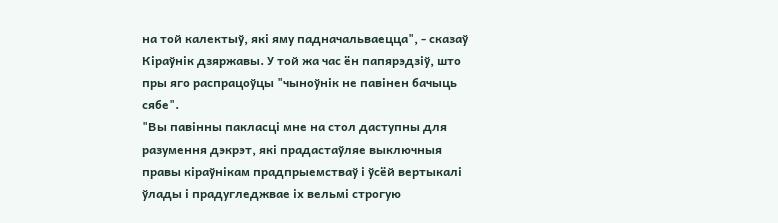на той калектыў, які яму падначальваецца", - сказаў Кіраўнік дзяржавы. У той жа час ён папярэдзіў, што пры яго распрацоўцы "чыноўнік не павінен бачыць сябе".
"Вы павінны пакласці мне на стол даступны для разумення дэкрэт, які прадастаўляе выключныя правы кіраўнікам прадпрыемстваў і ўсёй вертыкалі ўлады і прадугледжвае іх вельмі строгую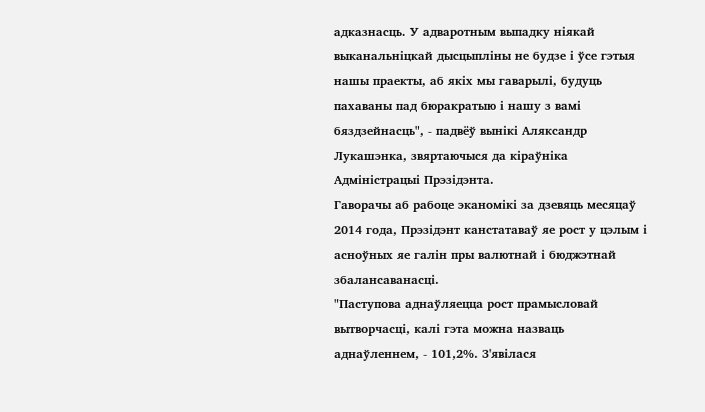адказнасць. У адваротным выпадку ніякай выканальніцкай дысцыпліны не будзе і ўсе гэтыя нашы праекты, аб якіх мы гаварылі, будуць пахаваны пад бюракратыю і нашу з вамі бяздзейнасць", - падвёў вынікі Аляксандр Лукашэнка, звяртаючыся да кіраўніка Адміністрацыі Прэзідэнта.
Гаворачы аб рабоце эканомікі за дзевяць месяцаў 2014 года, Прэзідэнт канстатаваў яе рост у цэлым і асноўных яе галін пры валютнай і бюджэтнай збалансаванасці.
"Паступова аднаўляецца рост прамысловай вытворчасці, калі гэта можна назваць аднаўленнем, - 101,2%. З'явілася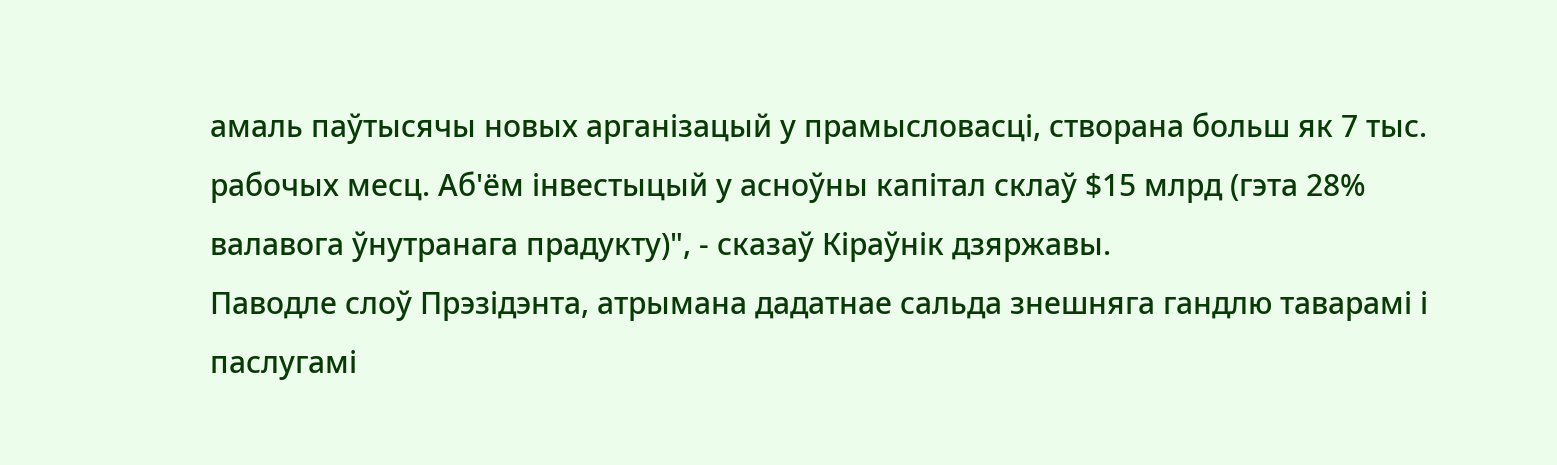амаль паўтысячы новых арганізацый у прамысловасці, створана больш як 7 тыс. рабочых месц. Аб'ём інвестыцый у асноўны капітал склаў $15 млрд (гэта 28% валавога ўнутранага прадукту)", - сказаў Кіраўнік дзяржавы.
Паводле слоў Прэзідэнта, атрымана дадатнае сальда знешняга гандлю таварамі і паслугамі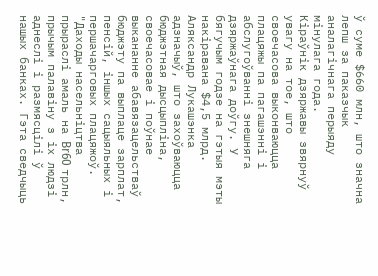ў суме $660 млн, што значна лепш за паказчык аналагічнага перыяду мінулага года.
Кіраўнік дзяржавы звярнуў увагу на тое, што своечасова выконваюцца плацяжы па пагашэнні і абслугоўванні знешняга дзяржаўнага доўгу. У бягучым годзе на гэтыя мэты накіравана $4,5 млрд.
Аляксандр Лукашэнка адзначыў, што захоўваюцца бюджэтная дысцыпліна, своечасовае і поўнае выкананне абавязацельстваў бюджэту па выплаце зарплат, пенсій, іншых сацыяльных і першачарговых плацяжоў. "Даходы насельніцтва прыраслі амаль на Br60 трлн, прычым палавіну з іх людзі аднеслі і размясцілі ў нашых банках. Гэта сведчыць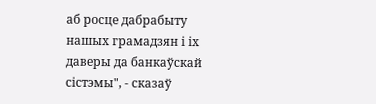аб росце дабрабыту нашых грамадзян і іх даверы да банкаўскай сістэмы", - сказаў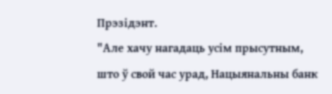Прэзідэнт.
"Але хачу нагадаць усім прысутным, што ў свой час урад, Нацыянальны банк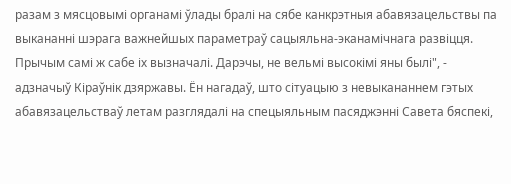разам з мясцовымі органамі ўлады бралі на сябе канкрэтныя абавязацельствы па выкананні шэрага важнейшых параметраў сацыяльна-эканамічнага развіцця. Прычым самі ж сабе іх вызначалі. Дарэчы, не вельмі высокімі яны былі", - адзначыў Кіраўнік дзяржавы. Ён нагадаў, што сітуацыю з невыкананнем гэтых абавязацельстваў летам разглядалі на спецыяльным пасяджэнні Савета бяспекі,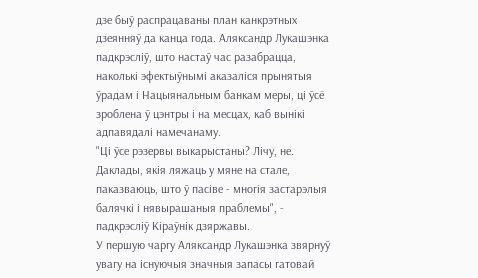дзе быў распрацаваны план канкрэтных дзеянняў да канца года. Аляксандр Лукашэнка падкрэсліў, што настаў час разабрацца, наколькі эфектыўнымі аказаліся прынятыя ўрадам і Нацыянальным банкам меры, ці ўсё зроблена ў цэнтры і на месцах, каб вынікі адпавядалі намечанаму.
"Ці ўсе рэзервы выкарыстаны? Лічу, не. Даклады, якія ляжаць у мяне на стале, паказваюць, што ў пасіве - многія застарэлыя балячкі і нявырашаныя праблемы", - падкрэсліў Кіраўнік дзяржавы.
У першую чаргу Аляксандр Лукашэнка звярнуў увагу на існуючыя значныя запасы гатовай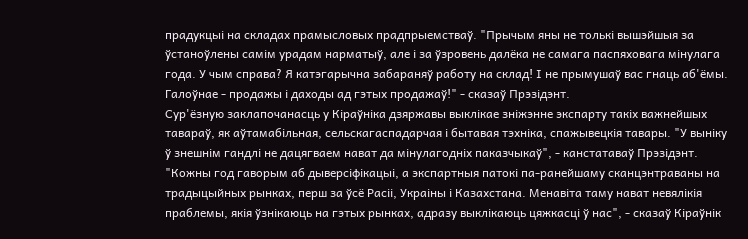прадукцыі на складах прамысловых прадпрыемстваў. "Прычым яны не толькі вышэйшыя за ўстаноўлены самім урадам нарматыў, але і за ўзровень далёка не самага паспяховага мінулага года. У чым справа? Я катэгарычна забараняў работу на склад! І не прымушаў вас гнаць аб'ёмы. Галоўнае - продажы і даходы ад гэтых продажаў!" - сказаў Прэзідэнт.
Сур'ёзную заклапочанасць у Кіраўніка дзяржавы выклікае зніжэнне экспарту такіх важнейшых тавараў, як аўтамабільная, сельскагаспадарчая і бытавая тэхніка, спажывецкія тавары. "У выніку ў знешнім гандлі не дацягваем нават да мінулагодніх паказчыкаў", - канстатаваў Прэзідэнт.
"Кожны год гаворым аб дыверсіфікацыі, а экспартныя патокі па-ранейшаму сканцэнтраваны на традыцыйных рынках, перш за ўсё Расіі, Украіны і Казахстана. Менавіта таму нават невялікія праблемы, якія ўзнікаюць на гэтых рынках, адразу выклікаюць цяжкасці ў нас", - сказаў Кіраўнік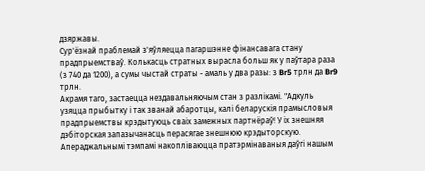дзяржавы.
Сур'ёзнай праблемай з'яўляецца пагаршэнне фінансавага стану прадпрыемстваў. Колькасць стратных вырасла больш як у паўтара раза (з 740 да 1200), а сумы чыстай страты - амаль у два разы: з Br5 трлн да Br9 трлн.
Акрамя таго, застаецца нездавальняючым стан з разлікамі. "Адкуль узяцца прыбытку і так званай абаротцы, калі беларускія прамысловыя прадпрыемствы крэдытуюць сваіх замежных партнёраў! У іх знешняя дэбіторская запазычанасць перасягае знешнюю крэдыторскую. Апераджальнымі тэмпамі накопліваюцца пратэрмінаваныя даўгі нашым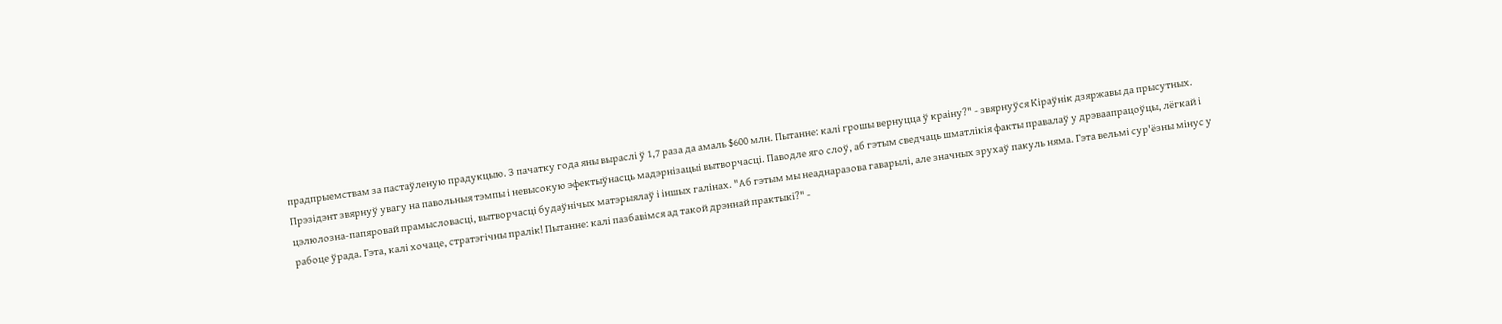прадпрыемствам за пастаўленую прадукцыю. З пачатку года яны выраслі ў 1,7 раза да амаль $600 млн. Пытанне: калі грошы вернуцца ў краіну?" - звярнуўся Кіраўнік дзяржавы да прысутных.
Прэзідэнт звярнуў увагу на павольныя тэмпы і невысокую эфектыўнасць мадэрнізацыі вытворчасці. Паводле яго слоў, аб гэтым сведчаць шматлікія факты правалаў у дрэваапрацоўцы, лёгкай і цэлюлозна-папяровай прамысловасці, вытворчасці будаўнічых матэрыялаў і іншых галінах. "Аб гэтым мы неаднаразова гаварылі, але значных зрухаў пакуль няма. Гэта вельмі сур'ёзны мінус у рабоце ўрада. Гэта, калі хочаце, стратэгічны пралік! Пытанне: калі пазбавімся ад такой дрэннай практыкі?" -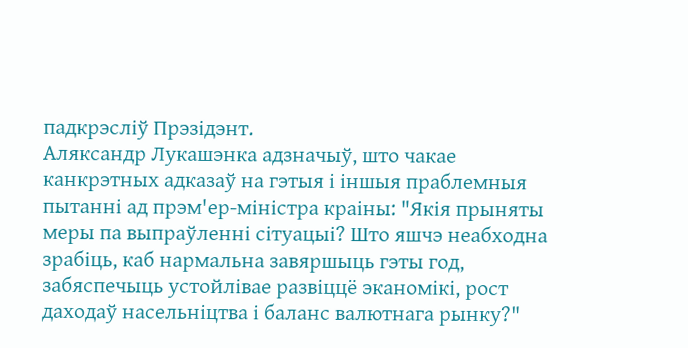падкрэсліў Прэзідэнт.
Аляксандр Лукашэнка адзначыў, што чакае канкрэтных адказаў на гэтыя і іншыя праблемныя пытанні ад прэм'ер-міністра краіны: "Якія прыняты меры па выпраўленні сітуацыі? Што яшчэ неабходна зрабіць, каб нармальна завяршыць гэты год, забяспечыць устойлівае развіццё эканомікі, рост даходаў насельніцтва і баланс валютнага рынку?"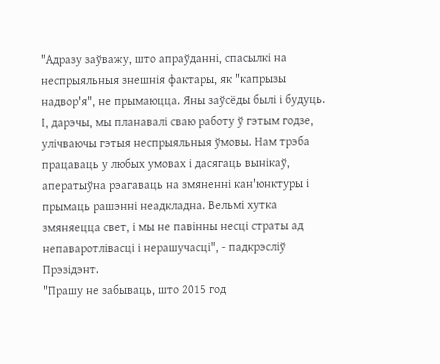"Адразу заўважу, што апраўданні, спасылкі на неспрыяльныя знешнія фактары, як "капрызы надвор'я", не прымаюцца. Яны заўсёды былі і будуць. І, дарэчы, мы планавалі сваю работу ў гэтым годзе, улічваючы гэтыя неспрыяльныя ўмовы. Нам трэба працаваць у любых умовах і дасягаць вынікаў, аператыўна рэагаваць на змяненні кан'юнктуры і прымаць рашэнні неадкладна. Вельмі хутка змяняецца свет, і мы не павінны несці страты ад непаваротлівасці і нерашучасці", - падкрэсліў Прэзідэнт.
"Прашу не забываць, што 2015 год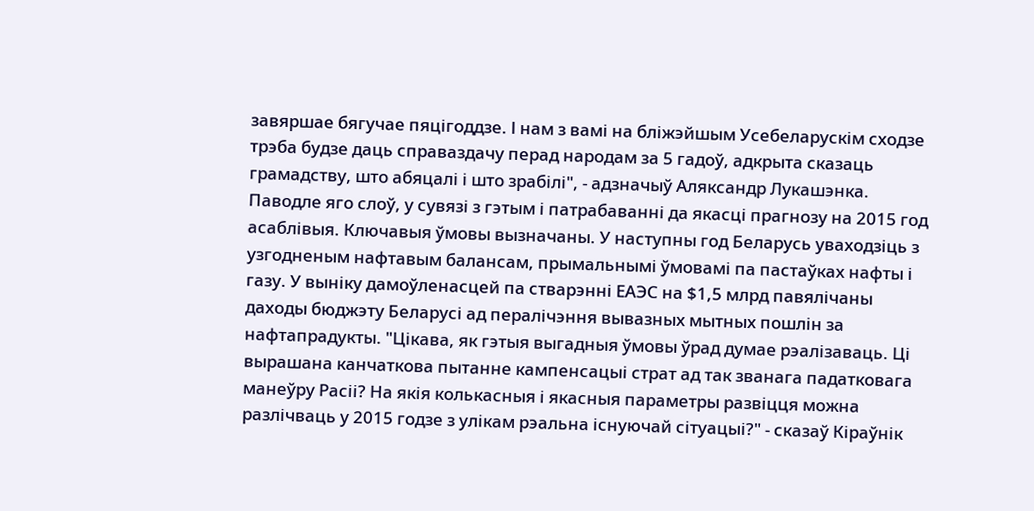завяршае бягучае пяцігоддзе. І нам з вамі на бліжэйшым Усебеларускім сходзе трэба будзе даць справаздачу перад народам за 5 гадоў, адкрыта сказаць грамадству, што абяцалі і што зрабілі", - адзначыў Аляксандр Лукашэнка. Паводле яго слоў, у сувязі з гэтым і патрабаванні да якасці прагнозу на 2015 год асаблівыя. Ключавыя ўмовы вызначаны. У наступны год Беларусь уваходзіць з узгодненым нафтавым балансам, прымальнымі ўмовамі па пастаўках нафты і газу. У выніку дамоўленасцей па стварэнні ЕАЭС на $1,5 млрд павялічаны даходы бюджэту Беларусі ад пералічэння вывазных мытных пошлін за нафтапрадукты. "Цікава, як гэтыя выгадныя ўмовы ўрад думае рэалізаваць. Ці вырашана канчаткова пытанне кампенсацыі страт ад так званага падатковага манеўру Расіі? На якія колькасныя і якасныя параметры развіцця можна разлічваць у 2015 годзе з улікам рэальна існуючай сітуацыі?" - сказаў Кіраўнік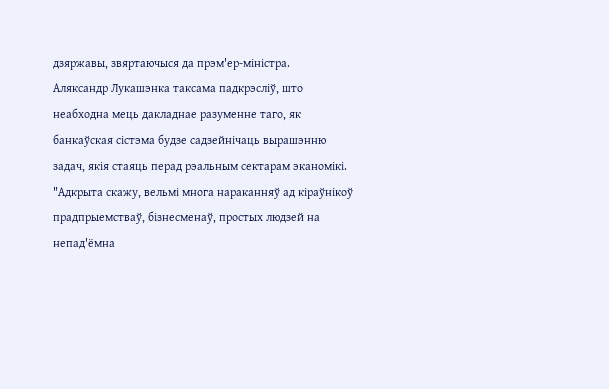дзяржавы, звяртаючыся да прэм'ер-міністра.
Аляксандр Лукашэнка таксама падкрэсліў, што неабходна мець дакладнае разуменне таго, як банкаўская сістэма будзе садзейнічаць вырашэнню задач, якія стаяць перад рэальным сектарам эканомікі.
"Адкрыта скажу, вельмі многа нараканняў ад кіраўнікоў прадпрыемстваў, бізнесменаў, простых людзей на непад'ёмна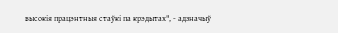высокія працэнтныя стаўкі па крэдытах", - адзначыў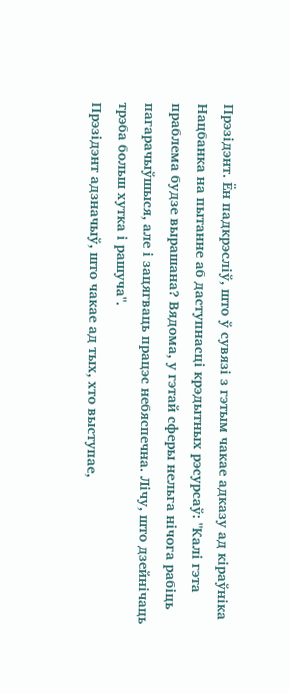Прэзідэнт. Ён падкрэсліў, што ў сувязі з гэтым чакае адказу ад кіраўніка Нацбанка на пытанне аб даступнасці крэдытных рэсурсаў: "Калі гэта праблема будзе вырашана? Вядома, у гэтай сферы нельга нічога рабіць пагарачыўшыся, але і зацягваць працэс небяспечна. Лічу, што дзейнічаць трэба больш хутка і рашуча".
Прэзідэнт адзначыў, што чакае ад тых, хто выступае,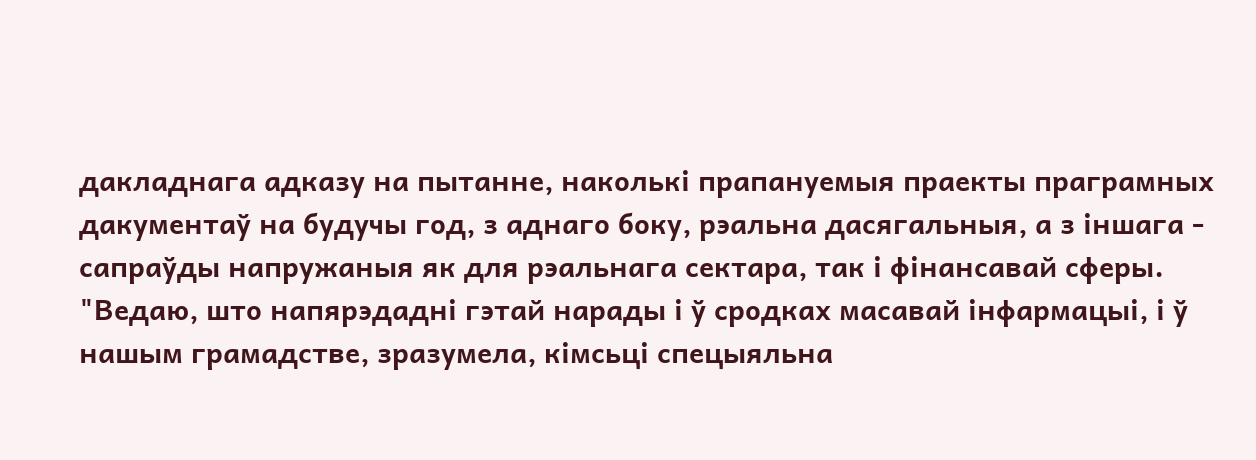дакладнага адказу на пытанне, наколькі прапануемыя праекты праграмных дакументаў на будучы год, з аднаго боку, рэальна дасягальныя, а з іншага - сапраўды напружаныя як для рэальнага сектара, так і фінансавай сферы.
"Ведаю, што напярэдадні гэтай нарады і ў сродках масавай інфармацыі, і ў нашым грамадстве, зразумела, кімсьці спецыяльна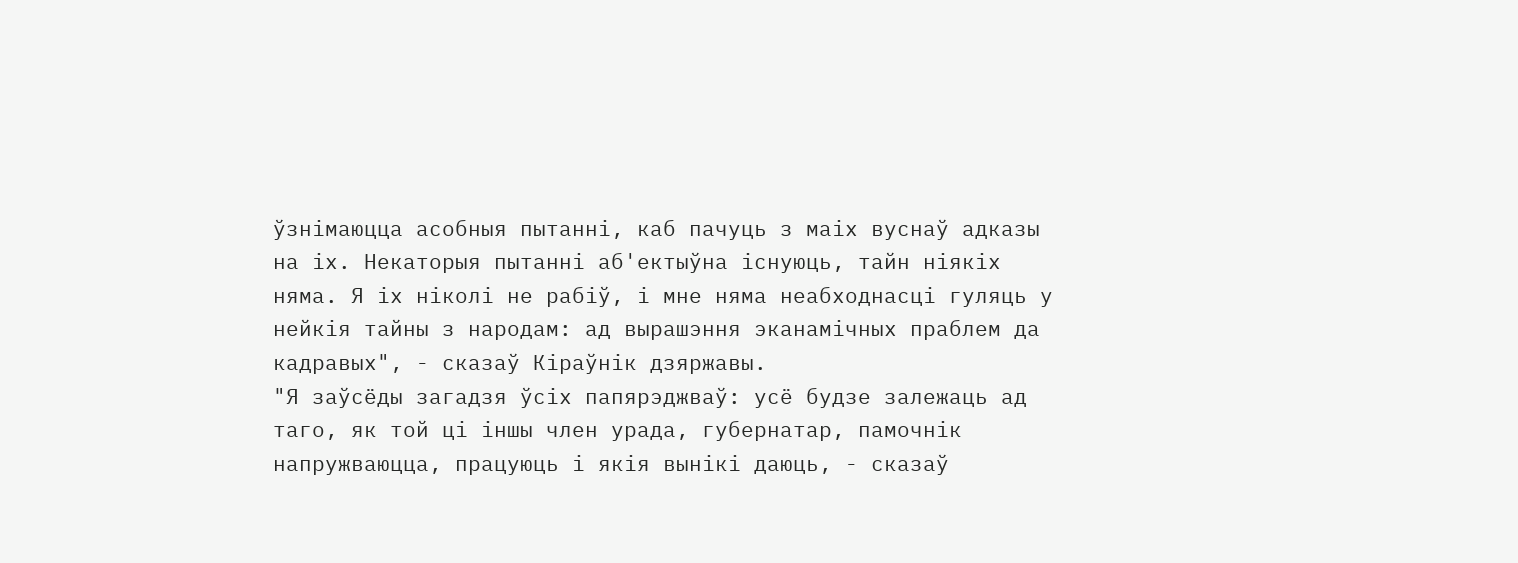ўзнімаюцца асобныя пытанні, каб пачуць з маіх вуснаў адказы на іх. Некаторыя пытанні аб'ектыўна існуюць, тайн ніякіх няма. Я іх ніколі не рабіў, і мне няма неабходнасці гуляць у нейкія тайны з народам: ад вырашэння эканамічных праблем да кадравых", - сказаў Кіраўнік дзяржавы.
"Я заўсёды загадзя ўсіх папярэджваў: усё будзе залежаць ад таго, як той ці іншы член урада, губернатар, памочнік напружваюцца, працуюць і якія вынікі даюць, - сказаў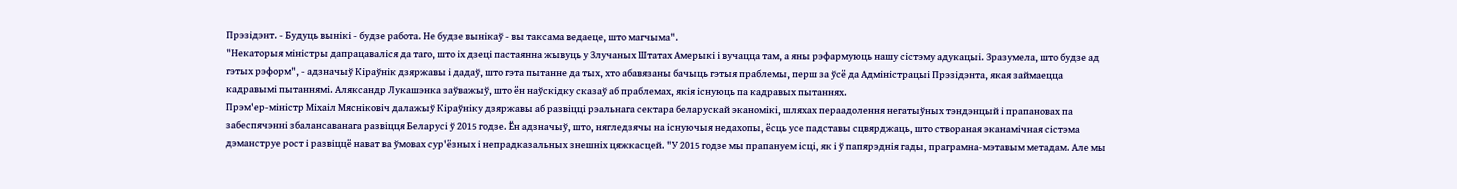Прэзідэнт. - Будуць вынікі - будзе работа. Не будзе вынікаў - вы таксама ведаеце, што магчыма".
"Некаторыя міністры дапрацаваліся да таго, што іх дзеці пастаянна жывуць у Злучаных Штатах Амерыкі і вучацца там, а яны рэфармуюць нашу сістэму адукацыі. Зразумела, што будзе ад гэтых рэформ", - адзначыў Кіраўнік дзяржавы і дадаў, што гэта пытанне да тых, хто абавязаны бачыць гэтыя праблемы, перш за ўсё да Адміністрацыі Прэзідэнта, якая займаецца кадравымі пытаннямі. Аляксандр Лукашэнка заўважыў, што ён наўскідку сказаў аб праблемах, якія існуюць па кадравых пытаннях.
Прэм'ер-міністр Міхаіл Мясніковіч далажыў Кіраўніку дзяржавы аб развіцці рэальнага сектара беларускай эканомікі, шляхах пераадолення негатыўных тэндэнцый і прапановах па забеспячэнні збалансаванага развіцця Беларусі ў 2015 годзе. Ён адзначыў, што, нягледзячы на існуючыя недахопы, ёсць усе падставы сцвярджаць, што створаная эканамічная сістэма дэманструе рост і развіццё нават ва ўмовах сур'ёзных і непрадказальных знешніх цяжкасцей. "У 2015 годзе мы прапануем ісці, як і ў папярэднія гады, праграмна-мэтавым метадам. Але мы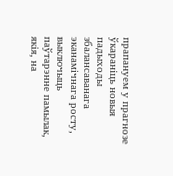прапануем у прагнозе ўкараніць новыя падыходы збалансаванага эканамічнага росту, выключыць паўтарэнне памылак, якія, на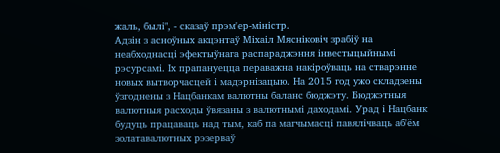жаль, былі", - сказаў прэм'ер-міністр.
Адзін з асноўных акцэнтаў Міхаіл Мясніковіч зрабіў на неабходнасці эфектыўнага распараджэння інвестыцыйнымі рэсурсамі. Іх прапануецца пераважна накіроўваць на стварэнне новых вытворчасцей і мадэрнізацыю. На 2015 год ужо складзены ўзгоднены з Нацбанкам валютны баланс бюджэту. Бюджэтныя валютныя расходы ўвязаны з валютнымі даходамі. Урад і Нацбанк будуць працаваць над тым, каб па магчымасці павялічваць аб'ём золатавалютных рэзерваў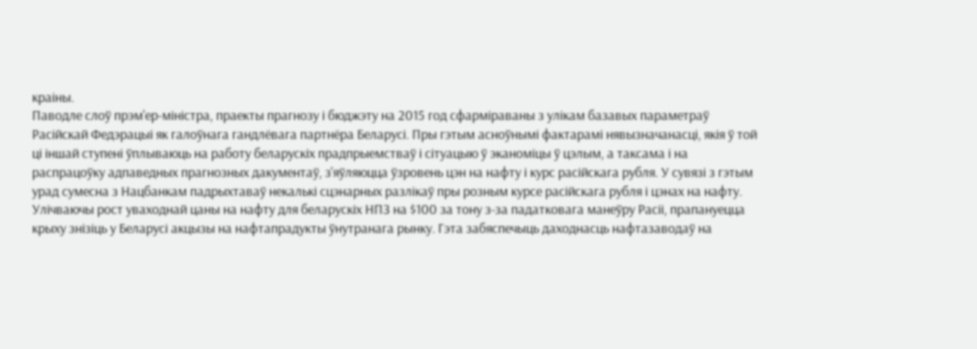краіны.
Паводле слоў прэм'ер-міністра, праекты прагнозу і бюджэту на 2015 год сфарміраваны з улікам базавых параметраў Расійскай Федэрацыі як галоўнага гандлёвага партнёра Беларусі. Пры гэтым асноўнымі фактарамі нявызначанасці, якія ў той ці іншай ступені ўплываюць на работу беларускіх прадпрыемстваў і сітуацыю ў эканоміцы ў цэлым, а таксама і на распрацоўку адпаведных прагнозных дакументаў, з'яўляюцца ўзровень цэн на нафту і курс расійскага рубля. У сувязі з гэтым урад сумесна з Нацбанкам падрыхтаваў некалькі сцэнарных разлікаў пры розным курсе расійскага рубля і цэнах на нафту.
Улічваючы рост уваходнай цаны на нафту для беларускіх НПЗ на $100 за тону з-за падатковага манеўру Расіі, прапануецца крыху знізіць у Беларусі акцызы на нафтапрадукты ўнутранага рынку. Гэта забяспечыць даходнасць нафтазаводаў на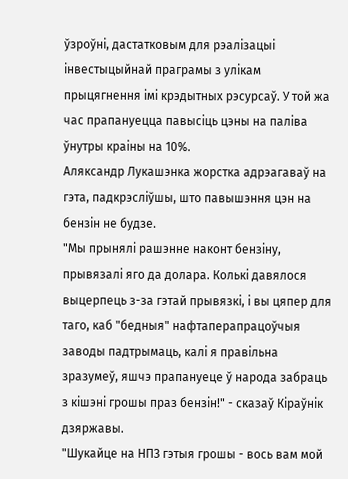ўзроўні, дастатковым для рэалізацыі інвестыцыйнай праграмы з улікам прыцягнення імі крэдытных рэсурсаў. У той жа час прапануецца павысіць цэны на паліва ўнутры краіны на 10%.
Аляксандр Лукашэнка жорстка адрэагаваў на гэта, падкрэсліўшы, што павышэння цэн на бензін не будзе.
"Мы прынялі рашэнне наконт бензіну, прывязалі яго да долара. Колькі давялося выцерпець з-за гэтай прывязкі, і вы цяпер для таго, каб "бедныя" нафтаперапрацоўчыя заводы падтрымаць, калі я правільна зразумеў, яшчэ прапануеце ў народа забраць з кішэні грошы праз бензін!" - сказаў Кіраўнік дзяржавы.
"Шукайце на НПЗ гэтыя грошы - вось вам мой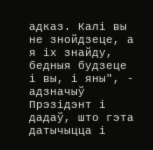адказ. Калі вы не знойдзеце, а я іх знайду, бедныя будзеце і вы, і яны", - адзначыў Прэзідэнт і дадаў, што гэта датычыцца і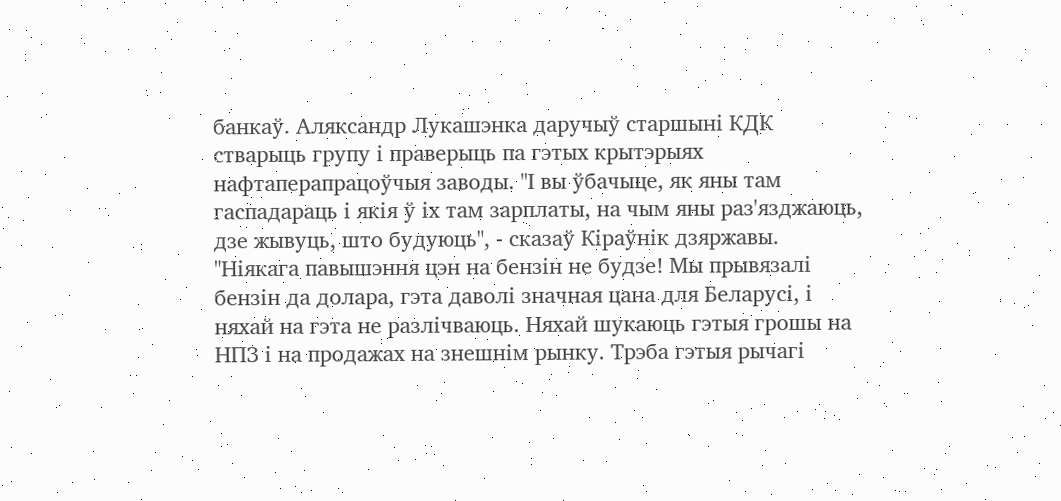банкаў. Аляксандр Лукашэнка даручыў старшыні КДК стварыць групу і праверыць па гэтых крытэрыях нафтаперапрацоўчыя заводы. "І вы ўбачыце, як яны там гаспадараць і якія ў іх там зарплаты, на чым яны раз'язджаюць, дзе жывуць, што будуюць", - сказаў Кіраўнік дзяржавы.
"Ніякага павышэння цэн на бензін не будзе! Мы прывязалі бензін да долара, гэта даволі значная цана для Беларусі, і няхай на гэта не разлічваюць. Няхай шукаюць гэтыя грошы на НПЗ і на продажах на знешнім рынку. Трэба гэтыя рычагі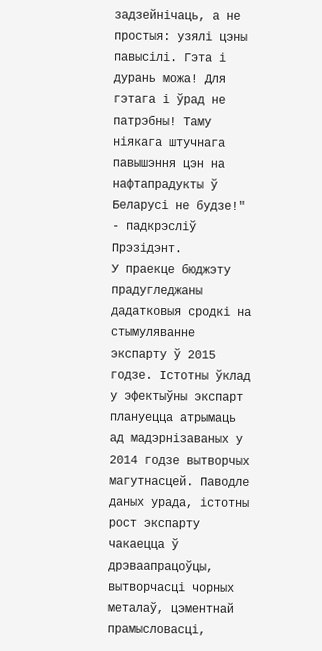задзейнічаць, а не простыя: узялі цэны павысілі. Гэта і дурань можа! Для гэтага і ўрад не патрэбны! Таму ніякага штучнага павышэння цэн на нафтапрадукты ў Беларусі не будзе!" - падкрэсліў Прэзідэнт.
У праекце бюджэту прадугледжаны дадатковыя сродкі на стымуляванне экспарту ў 2015 годзе. Істотны ўклад у эфектыўны экспарт плануецца атрымаць ад мадэрнізаваных у 2014 годзе вытворчых магутнасцей. Паводле даных урада, істотны рост экспарту чакаецца ў дрэваапрацоўцы, вытворчасці чорных металаў, цэментнай прамысловасці,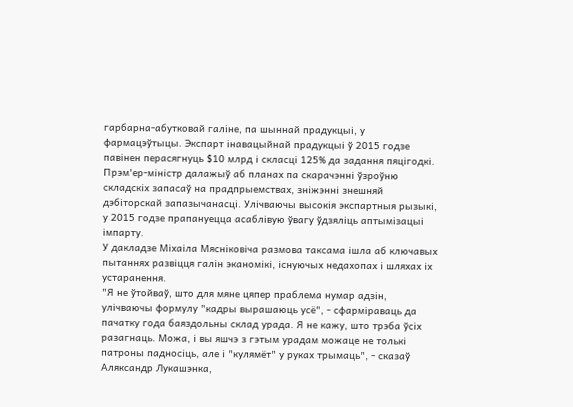гарбарна-абутковай галіне, па шыннай прадукцыі, у фармацэўтыцы. Экспарт інавацыйнай прадукцыі ў 2015 годзе павінен перасягнуць $10 млрд і скласці 125% да задання пяцігодкі.
Прэм'ер-міністр далажыў аб планах па скарачэнні ўзроўню складскіх запасаў на прадпрыемствах, зніжэнні знешняй дэбіторскай запазычанасці. Улічваючы высокія экспартныя рызыкі, у 2015 годзе прапануецца асаблівую ўвагу ўдзяліць аптымізацыі імпарту.
У дакладзе Міхаіла Мясніковіча размова таксама ішла аб ключавых пытаннях развіцця галін эканомікі, існуючых недахопах і шляхах іх устаранення.
"Я не ўтойваў, што для мяне цяпер праблема нумар адзін, улічваючы формулу "кадры вырашаюць усё", - сфарміраваць да пачатку года баяздольны склад урада. Я не кажу, што трэба ўсіх разагнаць. Можа, і вы яшчэ з гэтым урадам можаце не толькі патроны падносіць, але і "кулямёт" у руках трымаць", - сказаў Аляксандр Лукашэнка,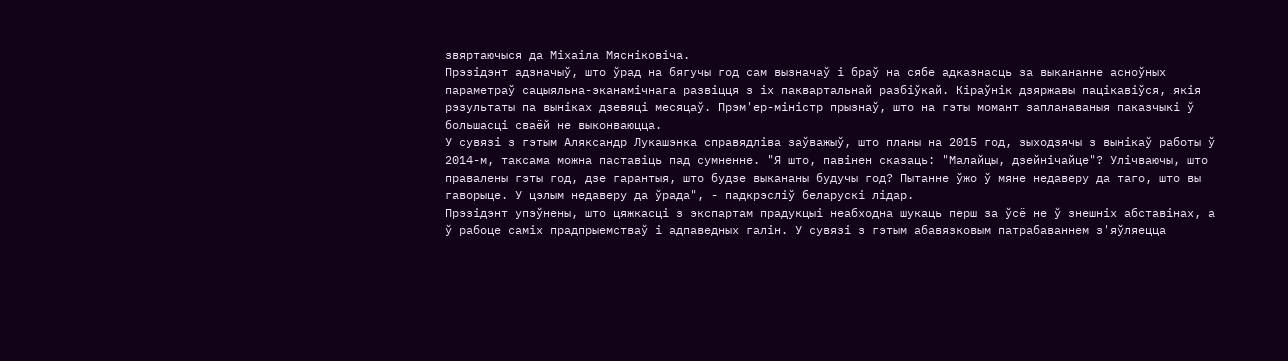звяртаючыся да Міхаіла Мясніковіча.
Прэзідэнт адзначыў, што ўрад на бягучы год сам вызначаў і браў на сябе адказнасць за выкананне асноўных параметраў сацыяльна-эканамічнага развіцця з іх паквартальнай разбіўкай. Кіраўнік дзяржавы пацікавіўся, якія рэзультаты па выніках дзевяці месяцаў. Прэм'ер-міністр прызнаў, што на гэты момант запланаваныя паказчыкі ў большасці сваёй не выконваюцца.
У сувязі з гэтым Аляксандр Лукашэнка справядліва заўважыў, што планы на 2015 год, зыходзячы з вынікаў работы ў 2014-м, таксама можна паставіць пад сумненне. "Я што, павінен сказаць: "Малайцы, дзейнічайце"? Улічваючы, што правалены гэты год, дзе гарантыя, што будзе выкананы будучы год? Пытанне ўжо ў мяне недаверу да таго, што вы гаворыце. У цэлым недаверу да ўрада", - падкрэсліў беларускі лідар.
Прэзідэнт упэўнены, што цяжкасці з экспартам прадукцыі неабходна шукаць перш за ўсё не ў знешніх абставінах, а ў рабоце саміх прадпрыемстваў і адпаведных галін. У сувязі з гэтым абавязковым патрабаваннем з'яўляецца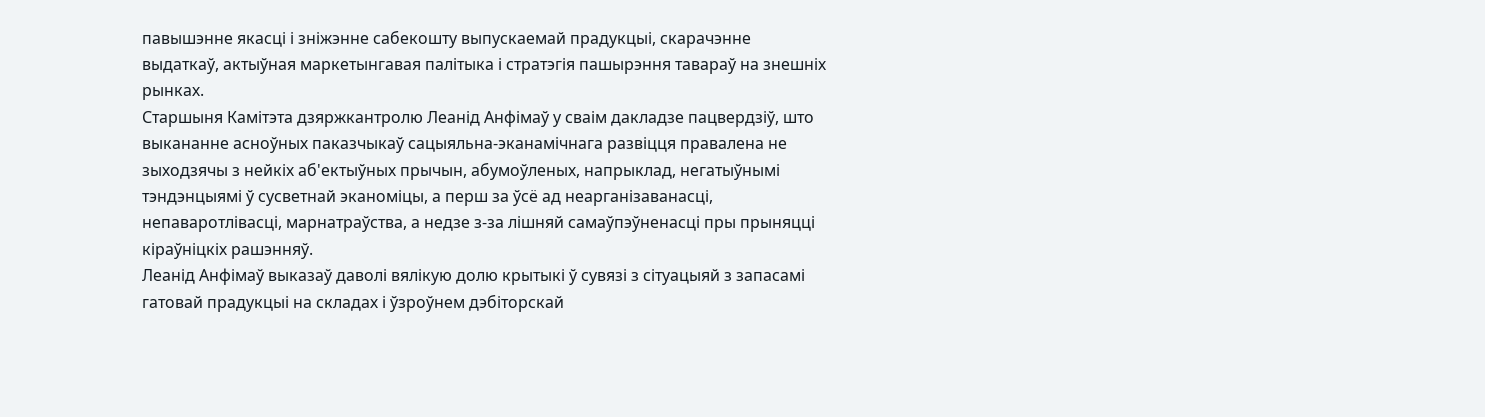павышэнне якасці і зніжэнне сабекошту выпускаемай прадукцыі, скарачэнне выдаткаў, актыўная маркетынгавая палітыка і стратэгія пашырэння тавараў на знешніх рынках.
Старшыня Камітэта дзяржкантролю Леанід Анфімаў у сваім дакладзе пацвердзіў, што выкананне асноўных паказчыкаў сацыяльна-эканамічнага развіцця правалена не зыходзячы з нейкіх аб'ектыўных прычын, абумоўленых, напрыклад, негатыўнымі тэндэнцыямі ў сусветнай эканоміцы, а перш за ўсё ад неарганізаванасці, непаваротлівасці, марнатраўства, а недзе з-за лішняй самаўпэўненасці пры прыняцці кіраўніцкіх рашэнняў.
Леанід Анфімаў выказаў даволі вялікую долю крытыкі ў сувязі з сітуацыяй з запасамі гатовай прадукцыі на складах і ўзроўнем дэбіторскай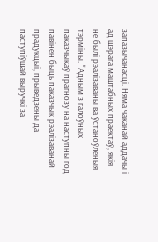запазычанасці. Няма чаканай аддачы і ад шэрага маштабных праектаў, якія не былі рэалізаваны ва ўстаноўленыя тэрміны. "Адным з галоўных паказчыкаў прагнозу на наступны год павінен быць паказчык рэалізаванай прадукцыі, прыведзены да паступіўшай выручкі за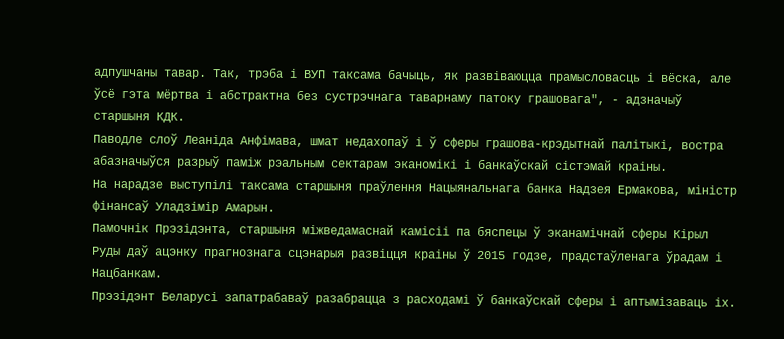адпушчаны тавар. Так, трэба і ВУП таксама бачыць, як развіваюцца прамысловасць і вёска, але ўсё гэта мёртва і абстрактна без сустрэчнага таварнаму патоку грашовага", - адзначыў старшыня КДК.
Паводле слоў Леаніда Анфімава, шмат недахопаў і ў сферы грашова-крэдытнай палітыкі, востра абазначыўся разрыў паміж рэальным сектарам эканомікі і банкаўскай сістэмай краіны.
На нарадзе выступілі таксама старшыня праўлення Нацыянальнага банка Надзея Ермакова, міністр фінансаў Уладзімір Амарын.
Памочнік Прэзідэнта, старшыня міжведамаснай камісіі па бяспецы ў эканамiчнай сферы Кірыл Руды даў ацэнку прагнознага сцэнарыя развіцця краіны ў 2015 годзе, прадстаўленага ўрадам і Нацбанкам.
Прэзідэнт Беларусі запатрабаваў разабрацца з расходамі ў банкаўскай сферы і аптымізаваць іх.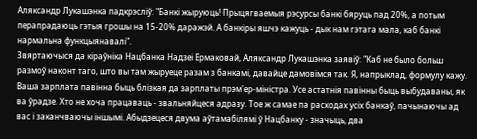Аляксандр Лукашэнка падкрэсліў: "Банкі жыруюць! Прыцягваемыя рэсурсы банкі бяруць пад 20%, а потым перапрадаюць гэтыя грошы на 15-20% даражэй. А банкіры яшчэ кажуць - дык нам гэтага мала, каб банкі нармальна функцыянавалі".
Звяртаючыся да кіраўніка Нацбанка Надзеі Ермаковай, Аляксандр Лукашэнка заявіў: "Каб не было больш размоў наконт таго, што вы там жыруеце разам з банкамі, давайце дамовімся так. Я, напрыклад, формулу кажу. Ваша зарплата павінна быць блізкая да зарплаты прэм'ер-міністра. Усе астатнія павінны быць выбудаваны, як ва ўрадзе. Хто не хоча працаваць - звальняйцеся адразу. Тое ж самае па расходах усіх банкаў, пачынаючы ад вас і заканчваючы іншымі. Абыдзецеся двума аўтамабілямі ў Нацбанку - значыць, два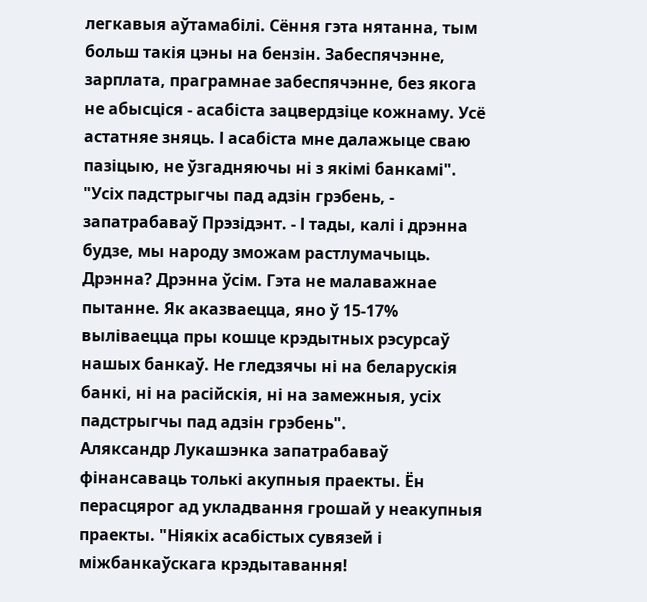легкавыя аўтамабілі. Сёння гэта нятанна, тым больш такія цэны на бензін. Забеспячэнне, зарплата, праграмнае забеспячэнне, без якога не абысціся - асабіста зацвердзіце кожнаму. Усё астатняе зняць. І асабіста мне далажыце сваю пазіцыю, не ўзгадняючы ні з якімі банкамі".
"Усіх падстрыгчы пад адзін грэбень, - запатрабаваў Прэзідэнт. - І тады, калі і дрэнна будзе, мы народу зможам растлумачыць. Дрэнна? Дрэнна ўсім. Гэта не малаважнае пытанне. Як аказваецца, яно ў 15-17% выліваецца пры кошце крэдытных рэсурсаў нашых банкаў. Не гледзячы ні на беларускія банкі, ні на расійскія, ні на замежныя, усіх падстрыгчы пад адзін грэбень".
Аляксандр Лукашэнка запатрабаваў фінансаваць толькі акупныя праекты. Ён перасцярог ад укладвання грошай у неакупныя праекты. "Ніякіх асабістых сувязей і міжбанкаўскага крэдытавання!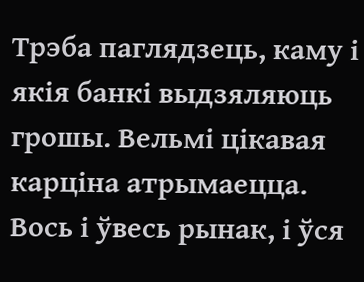Трэба паглядзець, каму і якія банкі выдзяляюць грошы. Вельмі цікавая карціна атрымаецца. Вось і ўвесь рынак, і ўся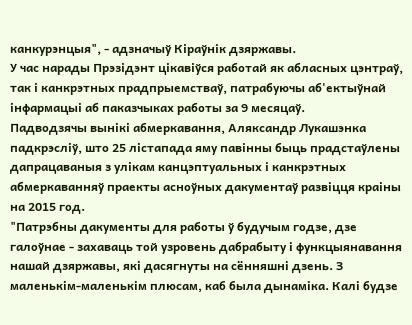канкурэнцыя", - адзначыў Кіраўнік дзяржавы.
У час нарады Прэзідэнт цікавіўся работай як абласных цэнтраў, так і канкрэтных прадпрыемстваў, патрабуючы аб'ектыўнай інфармацыі аб паказчыках работы за 9 месяцаў.
Падводзячы вынікі абмеркавання, Аляксандр Лукашэнка падкрэсліў, што 25 лістапада яму павінны быць прадстаўлены дапрацаваныя з улікам канцэптуальных і канкрэтных абмеркаванняў праекты асноўных дакументаў развіцця краіны на 2015 год.
"Патрэбны дакументы для работы ў будучым годзе, дзе галоўнае - захаваць той узровень дабрабыту і функцыянавання нашай дзяржавы, які дасягнуты на сённяшні дзень. З маленькім-маленькім плюсам, каб была дынаміка. Калі будзе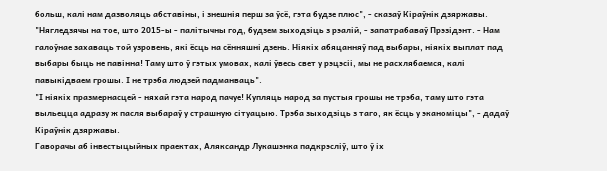больш, калі нам дазволяць абставіны, і знешнія перш за ўсё, гэта будзе плюс", - сказаў Кіраўнік дзяржавы.
"Нягледзячы на тое, што 2015-ы - палітычны год, будзем зыходзіць з рэалій, - запатрабаваў Прэзідэнт. - Нам галоўнае захаваць той узровень, які ёсць на сённяшні дзень. Ніякіх абяцанняў пад выбары, ніякіх выплат пад выбары быць не павінна! Таму што ў гэтых умовах, калі ўвесь свет у рэцэсіі, мы не расхлябаемся, калі павыкідваем грошы. І не трэба людзей падманваць".
"І ніякіх празмернасцей - няхай гэта народ пачуе! Купляць народ за пустыя грошы не трэба, таму што гэта выльецца адразу ж пасля выбараў у страшную сітуацыю. Трэба зыходзіць з таго, як ёсць у эканоміцы", - дадаў Кіраўнік дзяржавы.
Гаворачы аб інвестыцыйных праектах, Аляксандр Лукашэнка падкрэсліў, што ў іх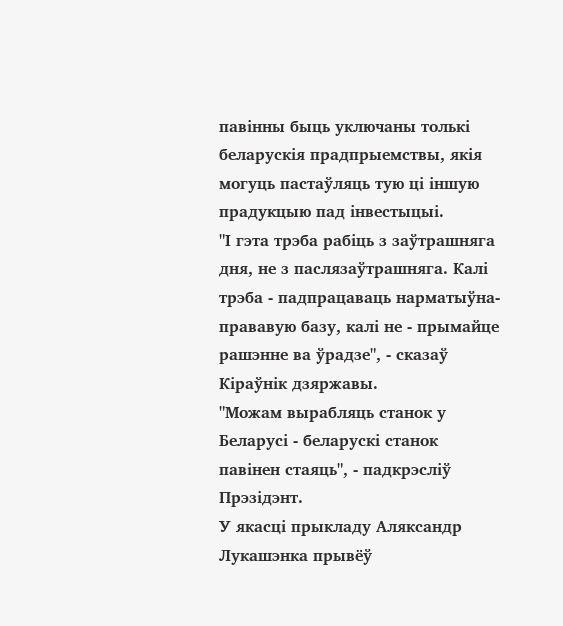павінны быць уключаны толькі беларускія прадпрыемствы, якія могуць пастаўляць тую ці іншую прадукцыю пад інвестыцыі.
"І гэта трэба рабіць з заўтрашняга дня, не з паслязаўтрашняга. Калі трэба - падпрацаваць нарматыўна-прававую базу, калі не - прымайце рашэнне ва ўрадзе", - сказаў Кіраўнік дзяржавы.
"Можам вырабляць станок у Беларусі - беларускі станок павінен стаяць", - падкрэсліў Прэзідэнт.
У якасці прыкладу Аляксандр Лукашэнка прывёў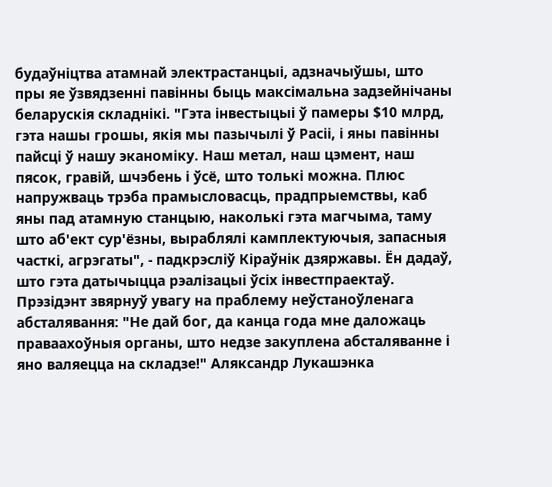будаўніцтва атамнай электрастанцыі, адзначыўшы, што пры яе ўзвядзенні павінны быць максімальна задзейнічаны беларускія складнікі. "Гэта інвестыцыі ў памеры $10 млрд, гэта нашы грошы, якія мы пазычылі ў Расіі, і яны павінны пайсці ў нашу эканоміку. Наш метал, наш цэмент, наш пясок, гравій, шчэбень і ўсё, што толькі можна. Плюс напружваць трэба прамысловасць, прадпрыемствы, каб яны пад атамную станцыю, наколькі гэта магчыма, таму што аб'ект сур'ёзны, выраблялі камплектуючыя, запасныя часткі, агрэгаты", - падкрэсліў Кіраўнік дзяржавы. Ён дадаў, што гэта датычыцца рэалізацыі ўсіх інвестпраектаў.
Прэзідэнт звярнуў увагу на праблему неўстаноўленага абсталявання: "Не дай бог, да канца года мне даложаць праваахоўныя органы, што недзе закуплена абсталяванне і яно валяецца на складзе!" Аляксандр Лукашэнка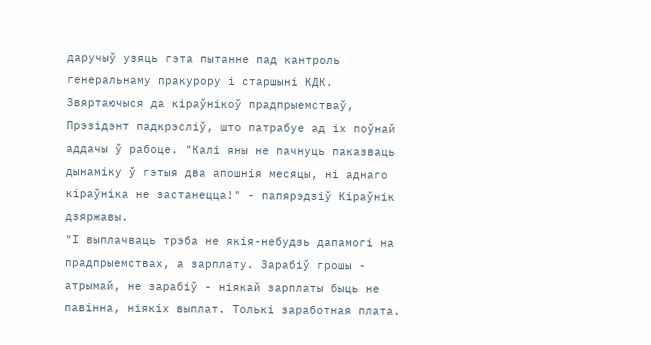даручыў узяць гэта пытанне пад кантроль генеральнаму пракурору і старшыні КДК.
Звяртаючыся да кіраўнікоў прадпрыемстваў, Прэзідэнт падкрэсліў, што патрабуе ад іх поўнай аддачы ў рабоце. "Калі яны не пачнуць паказваць дынаміку ў гэтыя два апошнія месяцы, ні аднаго кіраўніка не застанецца!" - папярэдзіў Кіраўнік дзяржавы.
"І выплачваць трэба не якія-небудзь дапамогі на прадпрыемствах, а зарплату. Зарабіў грошы - атрымай, не зарабіў - ніякай зарплаты быць не павінна, ніякіх выплат. Толькі заработная плата.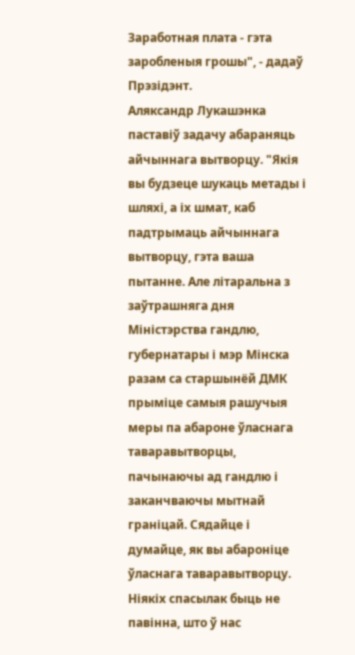Заработная плата - гэта заробленыя грошы", - дадаў Прэзідэнт.
Аляксандр Лукашэнка паставіў задачу абараняць айчыннага вытворцу. "Якія вы будзеце шукаць метады і шляхі, а іх шмат, каб падтрымаць айчыннага вытворцу, гэта ваша пытанне. Але літаральна з заўтрашняга дня Міністэрства гандлю, губернатары і мэр Мінска разам са старшынёй ДМК прыміце самыя рашучыя меры па абароне ўласнага таваравытворцы, пачынаючы ад гандлю і заканчваючы мытнай граніцай. Сядайце і думайце, як вы абароніце ўласнага таваравытворцу. Ніякіх спасылак быць не павінна, што ў нас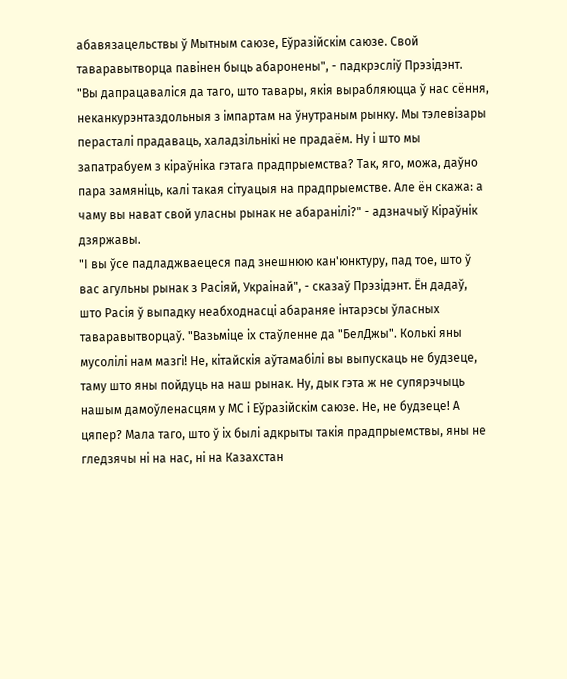абавязацельствы ў Мытным саюзе, Еўразійскім саюзе. Свой таваравытворца павінен быць абаронены", - падкрэсліў Прэзідэнт.
"Вы дапрацаваліся да таго, што тавары, якія вырабляюцца ў нас сёння, неканкурэнтаздольныя з імпартам на ўнутраным рынку. Мы тэлевізары перасталі прадаваць, халадзільнікі не прадаём. Ну і што мы запатрабуем з кіраўніка гэтага прадпрыемства? Так, яго, можа, даўно пара замяніць, калі такая сітуацыя на прадпрыемстве. Але ён скажа: а чаму вы нават свой уласны рынак не абаранілі?" - адзначыў Кіраўнік дзяржавы.
"І вы ўсе падладжваецеся пад знешнюю кан'юнктуру, пад тое, што ў вас агульны рынак з Расіяй, Украінай", - сказаў Прэзідэнт. Ён дадаў, што Расія ў выпадку неабходнасці абараняе інтарэсы ўласных таваравытворцаў. "Вазьміце іх стаўленне да "БелДжы". Колькі яны мусолілі нам мазгі! Не, кітайскія аўтамабілі вы выпускаць не будзеце, таму што яны пойдуць на наш рынак. Ну, дык гэта ж не супярэчыць нашым дамоўленасцям у МС і Еўразійскім саюзе. Не, не будзеце! А цяпер? Мала таго, што ў іх былі адкрыты такія прадпрыемствы, яны не гледзячы ні на нас, ні на Казахстан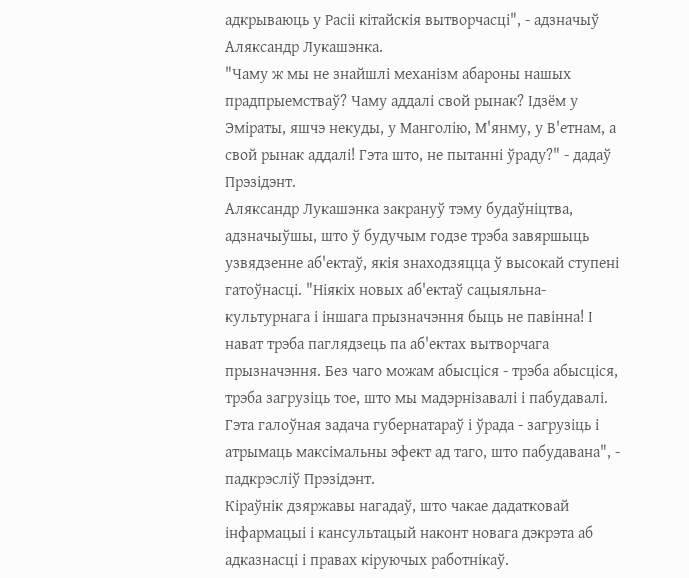адкрываюць у Расіі кітайскія вытворчасці", - адзначыў Аляксандр Лукашэнка.
"Чаму ж мы не знайшлі механізм абароны нашых прадпрыемстваў? Чаму аддалі свой рынак? Ідзём у Эміраты, яшчэ некуды, у Манголію, М'янму, у В'етнам, а свой рынак аддалі! Гэта што, не пытанні ўраду?" - дадаў Прэзідэнт.
Аляксандр Лукашэнка закрануў тэму будаўніцтва, адзначыўшы, што ў будучым годзе трэба завяршыць узвядзенне аб'ектаў, якія знаходзяцца ў высокай ступені гатоўнасці. "Ніякіх новых аб'ектаў сацыяльна-культурнага і іншага прызначэння быць не павінна! І нават трэба паглядзець па аб'ектах вытворчага прызначэння. Без чаго можам абысціся - трэба абысціся, трэба загрузіць тое, што мы мадэрнізавалі і пабудавалі. Гэта галоўная задача губернатараў і ўрада - загрузіць і атрымаць максімальны эфект ад таго, што пабудавана", - падкрэсліў Прэзідэнт.
Кіраўнік дзяржавы нагадаў, што чакае дадатковай інфармацыі і кансультацый наконт новага дэкрэта аб адказнасці і правах кіруючых работнікаў.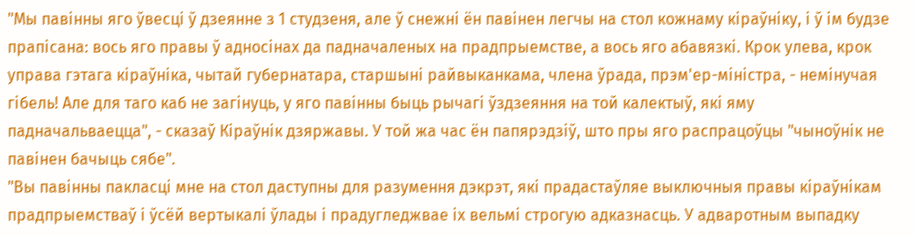"Мы павінны яго ўвесці ў дзеянне з 1 студзеня, але ў снежні ён павінен легчы на стол кожнаму кіраўніку, і ў ім будзе прапісана: вось яго правы ў адносінах да падначаленых на прадпрыемстве, а вось яго абавязкі. Крок улева, крок управа гэтага кіраўніка, чытай губернатара, старшыні райвыканкама, члена ўрада, прэм'ер-міністра, - немінучая гібель! Але для таго каб не загінуць, у яго павінны быць рычагі ўздзеяння на той калектыў, які яму падначальваецца", - сказаў Кіраўнік дзяржавы. У той жа час ён папярэдзіў, што пры яго распрацоўцы "чыноўнік не павінен бачыць сябе".
"Вы павінны пакласці мне на стол даступны для разумення дэкрэт, які прадастаўляе выключныя правы кіраўнікам прадпрыемстваў і ўсёй вертыкалі ўлады і прадугледжвае іх вельмі строгую адказнасць. У адваротным выпадку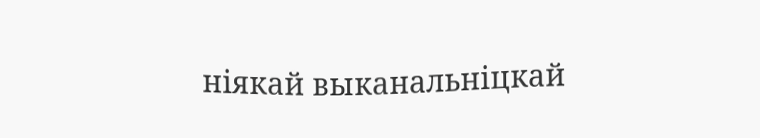ніякай выканальніцкай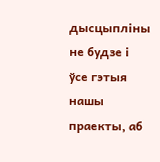дысцыпліны не будзе і ўсе гэтыя нашы праекты, аб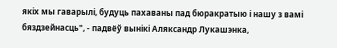якіх мы гаварылі, будуць пахаваны пад бюракратыю і нашу з вамі бяздзейнасць", - падвёў вынікі Аляксандр Лукашэнка,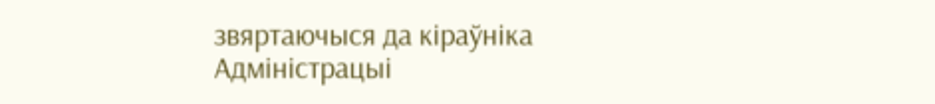звяртаючыся да кіраўніка Адміністрацыі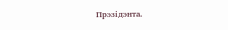Прэзідэнта.